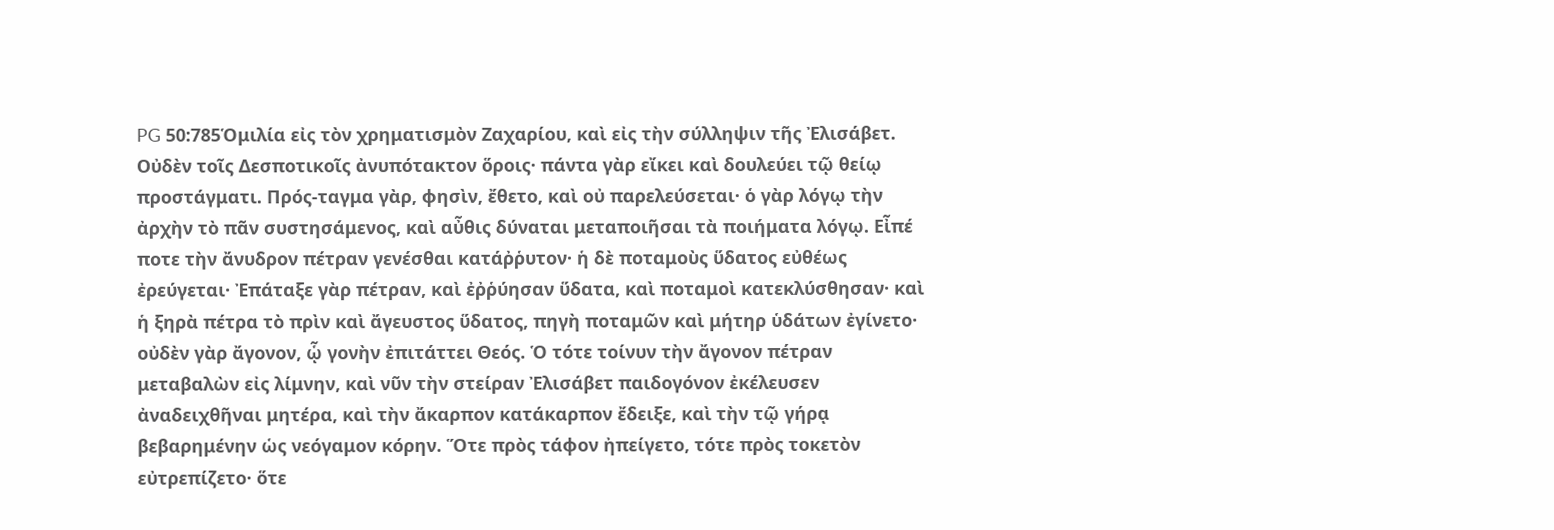PG 50:785Ὁμιλία εἰς τὸν χρηματισμὸν Ζαχαρίου, καὶ εἰς τὴν σύλληψιν τῆς Ἐλισάβετ. Οὐδὲν τοῖς Δεσποτικοῖς ἀνυπότακτον ὅροις· πάντα γὰρ εἴκει καὶ δουλεύει τῷ θείῳ προστάγματι. Πρός-ταγμα γὰρ, φησὶν, ἔθετο, καὶ οὐ παρελεύσεται· ὁ γὰρ λόγῳ τὴν ἀρχὴν τὸ πᾶν συστησάμενος, καὶ αὖθις δύναται μεταποιῆσαι τὰ ποιήματα λόγῳ. Εἶπέ ποτε τὴν ἄνυδρον πέτραν γενέσθαι κατάῤῥυτον· ἡ δὲ ποταμοὺς ὕδατος εὐθέως ἐρεύγεται· Ἐπάταξε γὰρ πέτραν, καὶ ἐῤῥύησαν ὕδατα, καὶ ποταμοὶ κατεκλύσθησαν· καὶ ἡ ξηρὰ πέτρα τὸ πρὶν καὶ ἄγευστος ὕδατος, πηγὴ ποταμῶν καὶ μήτηρ ὑδάτων ἐγίνετο· οὐδὲν γὰρ ἄγονον, ᾧ γονὴν ἐπιτάττει Θεός. Ὁ τότε τοίνυν τὴν ἄγονον πέτραν μεταβαλὼν εἰς λίμνην, καὶ νῦν τὴν στείραν Ἐλισάβετ παιδογόνον ἐκέλευσεν ἀναδειχθῆναι μητέρα, καὶ τὴν ἄκαρπον κατάκαρπον ἔδειξε, καὶ τὴν τῷ γήρᾳ βεβαρημένην ὡς νεόγαμον κόρην. Ὅτε πρὸς τάφον ἠπείγετο, τότε πρὸς τοκετὸν εὐτρεπίζετο· ὅτε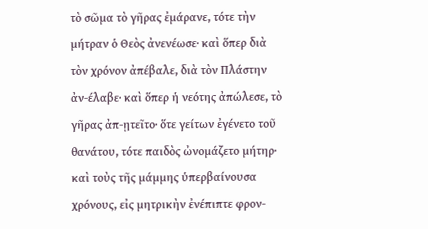τὸ σῶμα τὸ γῆρας ἐμάρανε, τότε τὴν μήτραν ὁ Θεὸς ἀνενέωσε· καὶ ὅπερ διὰ τὸν χρόνον ἀπέβαλε, διὰ τὸν Πλάστην ἀν-έλαβε· καὶ ὅπερ ἡ νεότης ἀπώλεσε, τὸ γῆρας ἀπ-ῃτεῖτο· ὅτε γείτων ἐγένετο τοῦ θανάτου, τότε παιδὸς ὠνομάζετο μήτηρ· καὶ τοὺς τῆς μάμμης ὑπερβαίνουσα χρόνους, εἰς μητρικὴν ἐνέπιπτε φρον-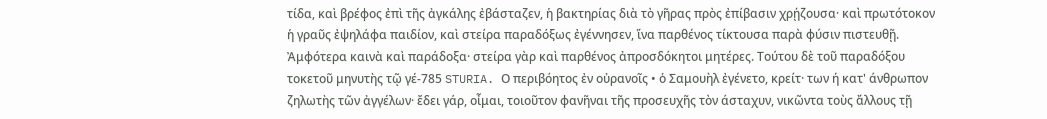τίδα, καὶ βρέφος ἐπὶ τῆς ἀγκάλης ἐβάσταζεν, ἡ βακτηρίας διὰ τὸ γῆρας πρὸς ἐπίβασιν χρῄζουσα· καὶ πρωτότοκον ἡ γραῦς ἐψηλάφα παιδίον, καὶ στείρα παραδόξως ἐγέννησεν, ἵνα παρθένος τίκτουσα παρὰ φύσιν πιστευθῇ. Ἀμφότερα καινὰ καὶ παράδοξα· στείρα γὰρ καὶ παρθένος ἀπροσδόκητοι μητέρες. Τούτου δὲ τοῦ παραδόξου τοκετοῦ μηνυτὴς τῷ γέ-785 STURIA. Ο περιβόητος ἐν οὐρανοῖς • ὁ Σαμουὴλ ἐγένετο, κρείτ· των ή κατ' άνθρωπον ζηλωτὴς τῶν ἀγγέλων· ἔδει γάρ, οἶμαι, τοιοῦτον φανῆναι τῆς προσευχῆς τὸν άσταχυν, νικῶντα τοὺς ἄλλους τῇ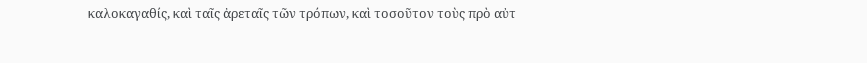καλοκαγαθίς, καὶ ταῖς ἀρεταῖς τῶν τρόπων, καὶ τοσοῦτον τοὺς πρὸ αὐτ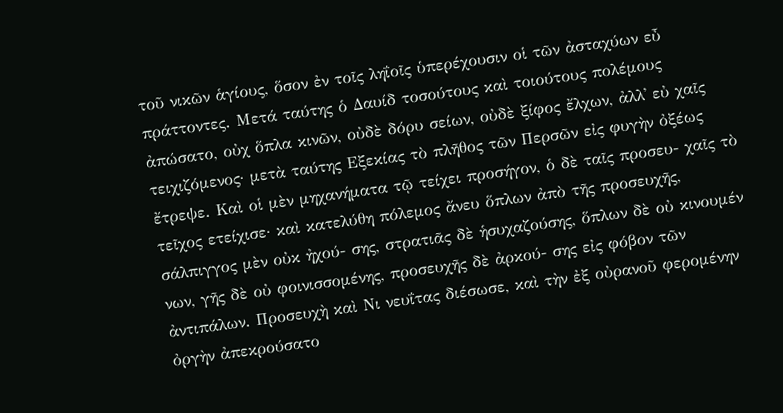τοῦ νικῶν ἁγίους, ὅσον ἐν τοῖς ληΐοῖς ὑπερέχουσιν οἱ τῶν ἀσταχύων εὖ πράττοντες. Μετά ταύτης ὁ Δαυίδ τοσούτους καὶ τοιούτους πολέμους ἀπώσατο, οὐχ ὅπλα κινῶν, οὐδὲ δόρυ σείων, οὐδὲ ξίφος ἔλχων, ἀλλ᾽ εὐ χαῖς τειχιζόμενος· μετὰ ταύτης Εξεκίας τὸ πλῆθος τῶν Περσῶν εἰς φυγὴν ὀξέως ἔτρεψε. Καὶ οἱ μὲν μηχανήματα τῷ τείχει προσήγον, ὁ δὲ ταῖς προσευ- χαῖς τὸ τεῖχος ετείχισε· καὶ κατελύθη πόλεμος ἄνευ ὅπλων ἀπὸ τῆς προσευχῆς, σάλπιγγος μὲν οὐκ ἠχού- σης, στρατιᾶς δὲ ἡσυχαζούσης, ὅπλων δὲ οὐ κινουμέν νων, γῆς δὲ οὐ φοινισσομένης, προσευχῆς δὲ ἀρκού- σης εἰς φόβον τῶν ἀντιπάλων. Προσευχὴ καὶ Νι νευΐτας διέσωσε, καὶ τὴν ἐξ οὐρανοῦ φερομένην ὀργὴν ἀπεκρούσατο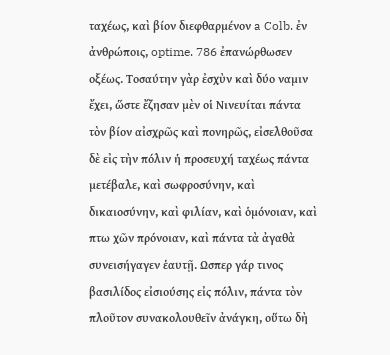ταχέως, καὶ βίον διεφθαρμένον a Colb. ἐν ἀνθρώποις, optime. 786 ἐπανώρθωσεν οξέως. Τοσαύτην γὰρ ἐσχὺν καὶ δύο ναμιν ἔχει, ὥστε ἔζησαν μὲν οἱ Νινευίται πάντα τὸν βίον αἰσχρῶς καὶ πονηρῶς, εἰσελθοῦσα δὲ εἰς τὴν πόλιν ἡ προσευχή ταχέως πάντα μετέβαλε, καὶ σωφροσύνην, καὶ δικαιοσύνην, καὶ φιλίαν, καὶ ὁμόνοιαν, καὶ πτω χῶν πρόνοιαν, καὶ πάντα τὰ ἀγαθὰ συνεισήγαγεν ἑαυτῇ. Ωσπερ γάρ τινος βασιλίδος εἰσιούσης εἰς πόλιν, πάντα τὸν πλοῦτον συνακολουθεῖν ἀνάγκη, οὕτω δὴ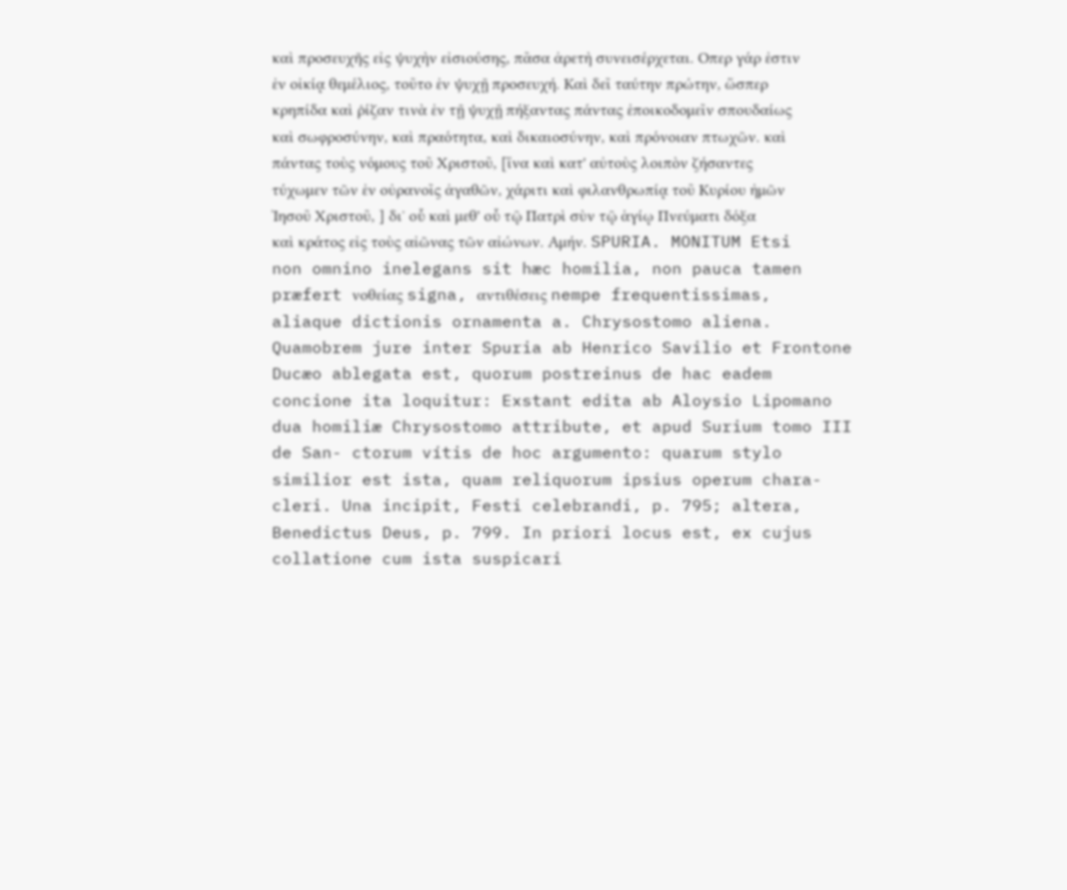καὶ προσευχῆς εἰς ψυχὴν εἰσιούσης, πᾶσα ἀρετὴ συνεισέρχεται. Οπερ γάρ ἐστιν ἐν οἰκίᾳ θεμέλιος, τοῦτο ἐν ψυχῇ προσευχή. Καὶ δεῖ ταύτην πρώτην, ὥσπερ κρηπίδα καὶ ῥίζαν τινὰ ἐν τῇ ψυχῇ πήξαντας πάντας ἐποικοδομεῖν σπουδαίως καὶ σωφροσύνην, καὶ πραότητα, καὶ δικαιοσύνην, καὶ πρόνοιαν πτωχῶν. καὶ πάντας τοὺς νόμους τοῦ Χριστοῦ, [ἵνα καὶ κατ' αὐτοὺς λοιπὸν ζήσαντες τύχωμεν τῶν ἐν οὐρανοῖς ἀγαθῶν, χάριτι καὶ φιλανθρωπίᾳ τοῦ Κυρίου ἡμῶν Ἰησοῦ Χριστοῦ, ] δι᾽ οὗ καὶ μεθ' οὗ τῷ Πατρὶ σὺν τῷ ἁγίῳ Πνεύματι δόξα καὶ κράτος εἰς τοὺς αἰῶνας τῶν αἰώνων. Αμήν. SPURIA. MONITUM Etsi non omnino inelegans sit hæc homilia, non pauca tamen præfert νοθείας signa, αντιθέσεις nempe frequentissimas, aliaque dictionis ornamenta a. Chrysostomo aliena. Quamobrem jure inter Spuria ab Henrico Savilio et Frontone Ducæo ablegata est, quorum postreinus de hac eadem concione ita loquitur: Exstant edita ab Aloysio Lipomano dua homiliæ Chrysostomo attribute, et apud Surium tomo III de San- ctorum vítis de hoc argumento: quarum stylo similior est ista, quam reliquorum ipsius operum chara- cleri. Una incipit, Festi celebrandi, p. 795; altera, Benedictus Deus, p. 799. In priori locus est, ex cujus collatione cum ista suspicari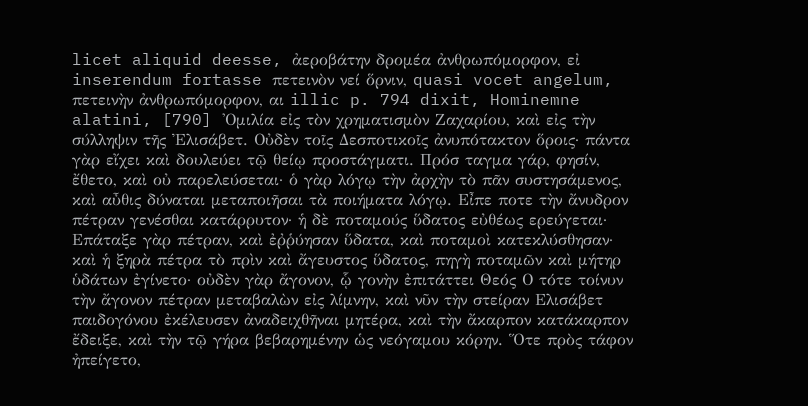licet aliquid deesse, ἀεροβάτην δρομέα ἀνθρωπόμορφον, εἰ inserendum fortasse πετεινὸν νεί ὅρνιν, quasi vocet angelum, πετεινὴν ἀνθρωπόμορφον, αι illic p. 794 dixit, Hominemne alatini, [790] 'Ομιλία εἰς τὸν χρηματισμὸν Ζαχαρίου, καὶ εἰς τὴν σύλληψιν τῆς Ἐλισάβετ. Οὐδὲν τοῖς Δεσποτικοῖς ἀνυπότακτον ὅροις· πάντα γὰρ εἴχει καὶ δουλεύει τῷ θείῳ προστάγματι. Πρόσ ταγμα γάρ, φησίν, ἔθετο, καὶ οὐ παρελεύσεται· ὁ γὰρ λόγῳ τὴν ἀρχὴν τὸ πᾶν συστησάμενος, καὶ αὖθις δύναται μεταποιῆσαι τὰ ποιήματα λόγῳ. Εἶπε ποτε τὴν ἄνυδρον πέτραν γενέσθαι κατάρρυτον· ἡ δὲ ποταμούς ὕδατος εὐθέως ερεύγεται· Επάταξε γὰρ πέτραν, καὶ ἐῤῥύησαν ὕδατα, καὶ ποταμοὶ κατεκλύσθησαν· καὶ ἡ ξηρὰ πέτρα τὸ πρὶν καὶ ἄγευστος ὕδατος, πηγὴ ποταμῶν καὶ μήτηρ ὑδάτων ἐγίνετο· οὐδὲν γὰρ ἄγονον, ᾧ γονὴν ἐπιτάττει Θεός Ο τότε τοίνυν τὴν ἄγονον πέτραν μεταβαλὼν εἰς λίμνην, καὶ νῦν τὴν στείραν Ελισάβετ παιδογόνου ἐκέλευσεν ἀναδειχθῆναι μητέρα, καὶ τὴν ἄκαρπον κατάκαρπον ἔδειξε, καὶ τὴν τῷ γήρα βεβαρημένην ὡς νεόγαμου κόρην. Ὅτε πρὸς τάφον ἠπείγετο,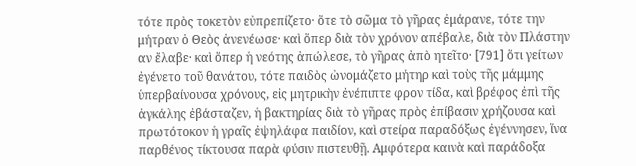τότε πρὸς τοκετὸν εὐπρεπίζετο· ὅτε τὸ σῶμα τὸ γῆρας ἐμάρανε, τότε την μήτραν ὁ Θεὸς ἀνενέωσε· καὶ ὅπερ διὰ τὸν χρόνον απέβαλε, διὰ τὸν Πλάστην αν ἔλαβε· καὶ ὅπερ ἡ νεότης ἀπώλεσε, τὸ γῆρας ἀπὸ ητεῖτο· [791] ὅτι γείτων ἐγένετο τοῦ θανάτου, τότε παιδὸς ὠνομάζετο μήτηρ καὶ τοὺς τῆς μάμμης ὑπερβαίνουσα χρόνους, εἰς μητρικὴν ἐνέπιπτε φρον τίδα, καὶ βρέφος ἐπὶ τῆς ἀγκάλης ἐβάσταζεν, ἡ βακτηρίας διὰ τὸ γῆρας πρὸς ἐπίβασιν χρήζουσα καὶ πρωτότοκον ἡ γραῖς ἐψηλάφα παιδίον, καὶ στείρα παραδόξως ἐγέννησεν, ἵνα παρθένος τίκτουσα παρὰ φύσιν πιστευθῇ. Αμφότερα καινὰ καὶ παράδοξα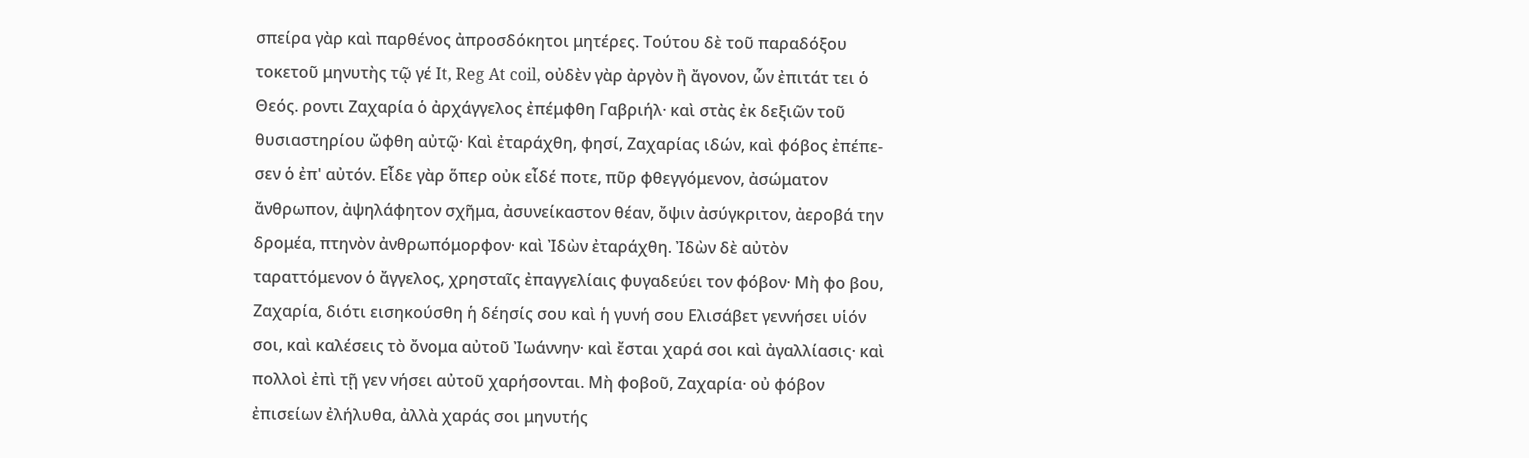σπείρα γὰρ καὶ παρθένος ἀπροσδόκητοι μητέρες. Τούτου δὲ τοῦ παραδόξου τοκετοῦ μηνυτὴς τῷ γέ It, Reg At coil, οὐδὲν γὰρ ἀργὸν ἢ ἄγονον, ὧν ἐπιτάτ τει ὁ Θεός. ροντι Ζαχαρία ὁ ἀρχάγγελος ἐπέμφθη Γαβριήλ· καὶ στὰς ἐκ δεξιῶν τοῦ θυσιαστηρίου ὤφθη αὐτῷ· Καὶ ἐταράχθη, φησί, Ζαχαρίας ιδών, καὶ φόβος ἐπέπε- σεν ὁ ἐπ' αὐτόν. Εἶδε γὰρ ὅπερ οὐκ εἶδέ ποτε, πῦρ φθεγγόμενον, ἀσώματον ἄνθρωπον, ἀψηλάφητον σχῆμα, ἀσυνείκαστον θέαν, ὄψιν ἀσύγκριτον, ἀεροβά την δρομέα, πτηνὸν ἀνθρωπόμορφον· καὶ Ἰδὼν ἐταράχθη. Ἰδὼν δὲ αὐτὸν ταραττόμενον ὁ ἄγγελος, χρησταῖς ἐπαγγελίαις φυγαδεύει τον φόβον· Μὴ φο βου, Ζαχαρία, διότι εισηκούσθη ἡ δέησίς σου καὶ ἡ γυνή σου Ελισάβετ γεννήσει υἱόν σοι, καὶ καλέσεις τὸ ὄνομα αὐτοῦ Ἰωάννην· καὶ ἔσται χαρά σοι καὶ ἀγαλλίασις· καὶ πολλοὶ ἐπὶ τῇ γεν νήσει αὐτοῦ χαρήσονται. Μὴ φοβοῦ, Ζαχαρία· οὐ φόβον ἐπισείων ἐλήλυθα, ἀλλὰ χαράς σοι μηνυτής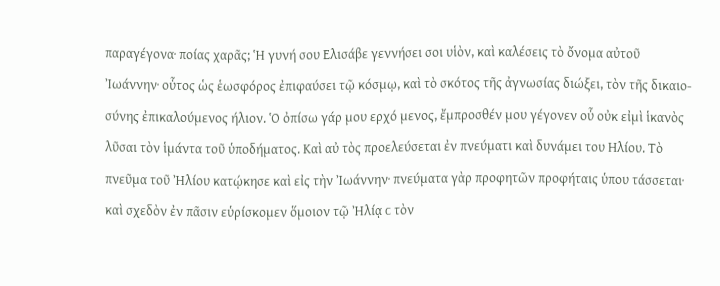παραγέγονα· ποίας χαρᾶς; Ἡ γυνή σου Ελισάβε γεννήσει σοι υἱὸν, καὶ καλέσεις τὸ ὄνομα αὐτοῦ Ἰωάννην· οὗτος ὡς ἑωσφόρος ἐπιφαύσει τῷ κόσμῳ, καὶ τὸ σκότος τῆς ἀγνωσίας διώξει, τὸν τῆς δικαιο- σύνης ἐπικαλούμενος ήλιον. Ὁ ὀπίσω γάρ μου ερχό μενος, ἔμπροσθέν μου γέγονεν οὗ οὐκ εἰμὶ ἱκανὸς λῦσαι τὸν ἱμάντα τοῦ ὑποδήματος. Καὶ αὐ τὸς προελεύσεται ἐν πνεύματι καὶ δυνάμει του Ηλίου. Τὸ πνεῦμα τοῦ Ἠλίου κατῴκησε καὶ εἰς τὴν Ἰωάννην· πνεύματα γὰρ προφητῶν προφήταις ὑπου τάσσεται· καὶ σχεδὸν ἐν πᾶσιν εὑρίσκομεν ὅμοιον τῷ Ἠλίᾳ c τὸν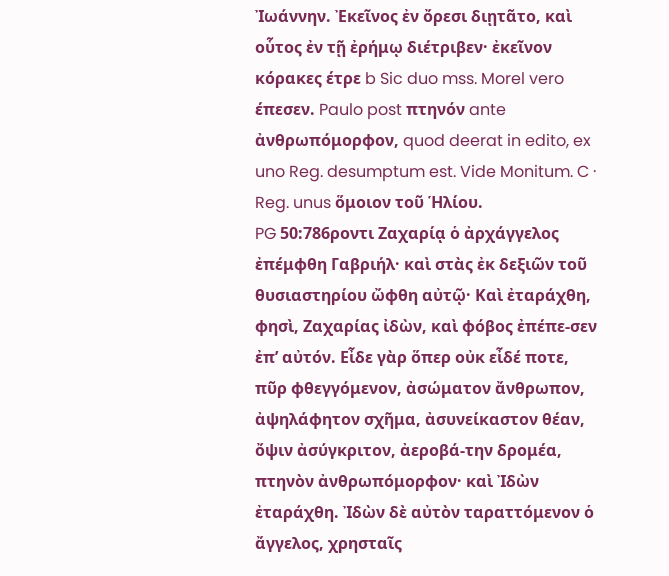Ἰωάννην. Ἐκεῖνος ἐν ὄρεσι διῃτᾶτο, καὶ οὗτος ἐν τῇ ἐρήμῳ διέτριβεν· ἐκεῖνον κόρακες έτρε b Sic duo mss. Morel vero έπεσεν. Paulo post πτηνόν ante ἀνθρωπόμορφον, quod deerat in edito, ex uno Reg. desumptum est. Vide Monitum. C · Reg. unus ὅμοιον τοῦ Ἡλίου.
PG 50:786ροντι Ζαχαρίᾳ ὁ ἀρχάγγελος ἐπέμφθη Γαβριήλ· καὶ στὰς ἐκ δεξιῶν τοῦ θυσιαστηρίου ὤφθη αὐτῷ· Καὶ ἐταράχθη, φησὶ, Ζαχαρίας ἰδὼν, καὶ φόβος ἐπέπε-σεν ἐπ’ αὐτόν. Εἶδε γὰρ ὅπερ οὐκ εἶδέ ποτε, πῦρ φθεγγόμενον, ἀσώματον ἄνθρωπον, ἀψηλάφητον σχῆμα, ἀσυνείκαστον θέαν, ὄψιν ἀσύγκριτον, ἀεροβά-την δρομέα, πτηνὸν ἀνθρωπόμορφον· καὶ Ἰδὼν ἐταράχθη. Ἰδὼν δὲ αὐτὸν ταραττόμενον ὁ ἄγγελος, χρησταῖς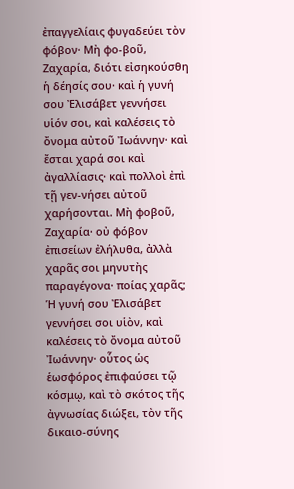ἐπαγγελίαις φυγαδεύει τὸν φόβον· Μὴ φο-βοῦ, Ζαχαρία, διότι εἰσηκούσθη ἡ δέησίς σου· καὶ ἡ γυνή σου Ἐλισάβετ γεννήσει υἱόν σοι, καὶ καλέσεις τὸ ὄνομα αὐτοῦ Ἰωάννην· καὶ ἔσται χαρά σοι καὶ ἀγαλλίασις· καὶ πολλοὶ ἐπὶ τῇ γεν-νήσει αὐτοῦ χαρήσονται. Μὴ φοβοῦ, Ζαχαρία· οὐ φόβον ἐπισείων ἐλήλυθα, ἀλλὰ χαρᾶς σοι μηνυτὴς παραγέγονα· ποίας χαρᾶς; Ἡ γυνή σου Ἐλισάβετ γεννήσει σοι υἱὸν, καὶ καλέσεις τὸ ὄνομα αὐτοῦ Ἰωάννην· οὗτος ὡς ἑωσφόρος ἐπιφαύσει τῷ κόσμῳ, καὶ τὸ σκότος τῆς ἀγνωσίας διώξει, τὸν τῆς δικαιο-σύνης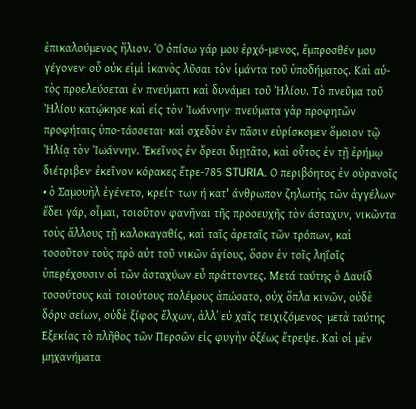ἐπικαλούμενος ἥλιον. Ὁ ὀπίσω γάρ μου ἐρχό-μενος, ἔμπροσθέν μου γέγονεν· οὗ οὐκ εἰμὶ ἱκανὸς λῦσαι τὸν ἱμάντα τοῦ ὑποδήματος. Καὶ αὐ-τὸς προελεύσεται ἐν πνεύματι καὶ δυνάμει τοῦ Ἠλίου. Τὸ πνεῦμα τοῦ Ἠλίου κατῴκησε καὶ εἰς τὸν Ἰωάννην· πνεύματα γὰρ προφητῶν προφήταις ὑπο-τάσσεται· καὶ σχεδὸν ἐν πᾶσιν εὑρίσκομεν ὅμοιον τῷ Ἠλίᾳ τὸν Ἰωάννην. Ἐκεῖνος ἐν ὄρεσι διῃτᾶτο, καὶ οὗτος ἐν τῇ ἐρήμῳ διέτριβεν· ἐκεῖνον κόρακες ἔτρε-785 STURIA. Ο περιβόητος ἐν οὐρανοῖς • ὁ Σαμουὴλ ἐγένετο, κρείτ· των ή κατ' άνθρωπον ζηλωτὴς τῶν ἀγγέλων· ἔδει γάρ, οἶμαι, τοιοῦτον φανῆναι τῆς προσευχῆς τὸν άσταχυν, νικῶντα τοὺς ἄλλους τῇ καλοκαγαθίς, καὶ ταῖς ἀρεταῖς τῶν τρόπων, καὶ τοσοῦτον τοὺς πρὸ αὐτ τοῦ νικῶν ἁγίους, ὅσον ἐν τοῖς ληΐοῖς ὑπερέχουσιν οἱ τῶν ἀσταχύων εὖ πράττοντες. Μετά ταύτης ὁ Δαυίδ τοσούτους καὶ τοιούτους πολέμους ἀπώσατο, οὐχ ὅπλα κινῶν, οὐδὲ δόρυ σείων, οὐδὲ ξίφος ἔλχων, ἀλλ᾽ εὐ χαῖς τειχιζόμενος· μετὰ ταύτης Εξεκίας τὸ πλῆθος τῶν Περσῶν εἰς φυγὴν ὀξέως ἔτρεψε. Καὶ οἱ μὲν μηχανήματα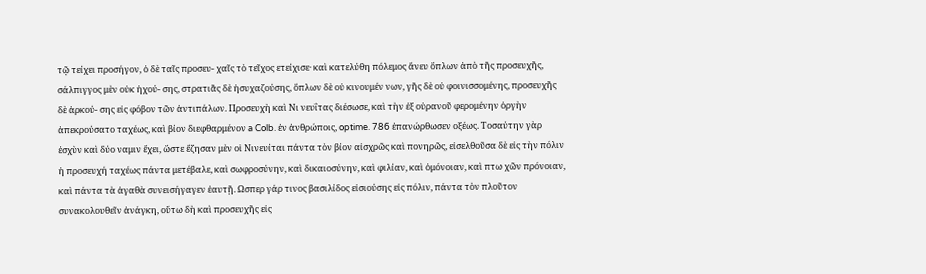τῷ τείχει προσήγον, ὁ δὲ ταῖς προσευ- χαῖς τὸ τεῖχος ετείχισε· καὶ κατελύθη πόλεμος ἄνευ ὅπλων ἀπὸ τῆς προσευχῆς, σάλπιγγος μὲν οὐκ ἠχού- σης, στρατιᾶς δὲ ἡσυχαζούσης, ὅπλων δὲ οὐ κινουμέν νων, γῆς δὲ οὐ φοινισσομένης, προσευχῆς δὲ ἀρκού- σης εἰς φόβον τῶν ἀντιπάλων. Προσευχὴ καὶ Νι νευΐτας διέσωσε, καὶ τὴν ἐξ οὐρανοῦ φερομένην ὀργὴν ἀπεκρούσατο ταχέως, καὶ βίον διεφθαρμένον a Colb. ἐν ἀνθρώποις, optime. 786 ἐπανώρθωσεν οξέως. Τοσαύτην γὰρ ἐσχὺν καὶ δύο ναμιν ἔχει, ὥστε ἔζησαν μὲν οἱ Νινευίται πάντα τὸν βίον αἰσχρῶς καὶ πονηρῶς, εἰσελθοῦσα δὲ εἰς τὴν πόλιν ἡ προσευχή ταχέως πάντα μετέβαλε, καὶ σωφροσύνην, καὶ δικαιοσύνην, καὶ φιλίαν, καὶ ὁμόνοιαν, καὶ πτω χῶν πρόνοιαν, καὶ πάντα τὰ ἀγαθὰ συνεισήγαγεν ἑαυτῇ. Ωσπερ γάρ τινος βασιλίδος εἰσιούσης εἰς πόλιν, πάντα τὸν πλοῦτον συνακολουθεῖν ἀνάγκη, οὕτω δὴ καὶ προσευχῆς εἰς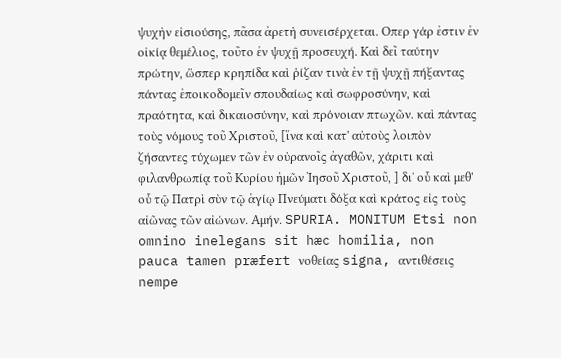ψυχὴν εἰσιούσης, πᾶσα ἀρετὴ συνεισέρχεται. Οπερ γάρ ἐστιν ἐν οἰκίᾳ θεμέλιος, τοῦτο ἐν ψυχῇ προσευχή. Καὶ δεῖ ταύτην πρώτην, ὥσπερ κρηπίδα καὶ ῥίζαν τινὰ ἐν τῇ ψυχῇ πήξαντας πάντας ἐποικοδομεῖν σπουδαίως καὶ σωφροσύνην, καὶ πραότητα, καὶ δικαιοσύνην, καὶ πρόνοιαν πτωχῶν. καὶ πάντας τοὺς νόμους τοῦ Χριστοῦ, [ἵνα καὶ κατ' αὐτοὺς λοιπὸν ζήσαντες τύχωμεν τῶν ἐν οὐρανοῖς ἀγαθῶν, χάριτι καὶ φιλανθρωπίᾳ τοῦ Κυρίου ἡμῶν Ἰησοῦ Χριστοῦ, ] δι᾽ οὗ καὶ μεθ' οὗ τῷ Πατρὶ σὺν τῷ ἁγίῳ Πνεύματι δόξα καὶ κράτος εἰς τοὺς αἰῶνας τῶν αἰώνων. Αμήν. SPURIA. MONITUM Etsi non omnino inelegans sit hæc homilia, non pauca tamen præfert νοθείας signa, αντιθέσεις nempe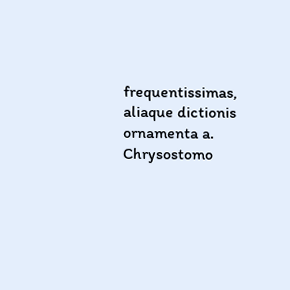frequentissimas, aliaque dictionis ornamenta a. Chrysostomo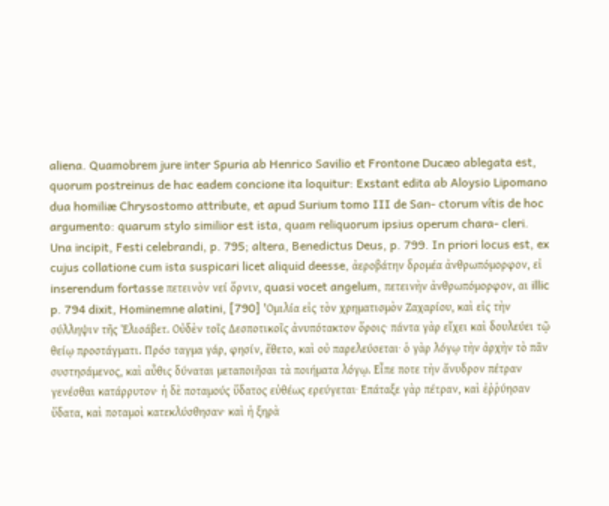aliena. Quamobrem jure inter Spuria ab Henrico Savilio et Frontone Ducæo ablegata est, quorum postreinus de hac eadem concione ita loquitur: Exstant edita ab Aloysio Lipomano dua homiliæ Chrysostomo attribute, et apud Surium tomo III de San- ctorum vítis de hoc argumento: quarum stylo similior est ista, quam reliquorum ipsius operum chara- cleri. Una incipit, Festi celebrandi, p. 795; altera, Benedictus Deus, p. 799. In priori locus est, ex cujus collatione cum ista suspicari licet aliquid deesse, ἀεροβάτην δρομέα ἀνθρωπόμορφον, εἰ inserendum fortasse πετεινὸν νεί ὅρνιν, quasi vocet angelum, πετεινὴν ἀνθρωπόμορφον, αι illic p. 794 dixit, Hominemne alatini, [790] 'Ομιλία εἰς τὸν χρηματισμὸν Ζαχαρίου, καὶ εἰς τὴν σύλληψιν τῆς Ἐλισάβετ. Οὐδὲν τοῖς Δεσποτικοῖς ἀνυπότακτον ὅροις· πάντα γὰρ εἴχει καὶ δουλεύει τῷ θείῳ προστάγματι. Πρόσ ταγμα γάρ, φησίν, ἔθετο, καὶ οὐ παρελεύσεται· ὁ γὰρ λόγῳ τὴν ἀρχὴν τὸ πᾶν συστησάμενος, καὶ αὖθις δύναται μεταποιῆσαι τὰ ποιήματα λόγῳ. Εἶπε ποτε τὴν ἄνυδρον πέτραν γενέσθαι κατάρρυτον· ἡ δὲ ποταμούς ὕδατος εὐθέως ερεύγεται· Επάταξε γὰρ πέτραν, καὶ ἐῤῥύησαν ὕδατα, καὶ ποταμοὶ κατεκλύσθησαν· καὶ ἡ ξηρὰ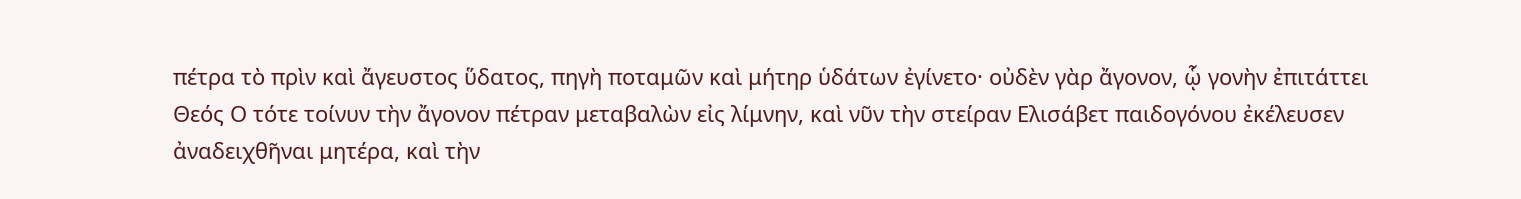πέτρα τὸ πρὶν καὶ ἄγευστος ὕδατος, πηγὴ ποταμῶν καὶ μήτηρ ὑδάτων ἐγίνετο· οὐδὲν γὰρ ἄγονον, ᾧ γονὴν ἐπιτάττει Θεός Ο τότε τοίνυν τὴν ἄγονον πέτραν μεταβαλὼν εἰς λίμνην, καὶ νῦν τὴν στείραν Ελισάβετ παιδογόνου ἐκέλευσεν ἀναδειχθῆναι μητέρα, καὶ τὴν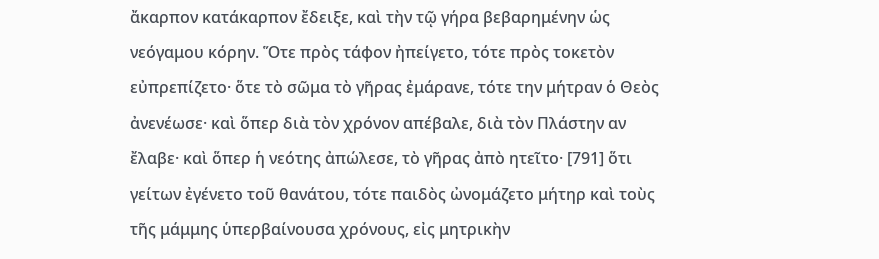ἄκαρπον κατάκαρπον ἔδειξε, καὶ τὴν τῷ γήρα βεβαρημένην ὡς νεόγαμου κόρην. Ὅτε πρὸς τάφον ἠπείγετο, τότε πρὸς τοκετὸν εὐπρεπίζετο· ὅτε τὸ σῶμα τὸ γῆρας ἐμάρανε, τότε την μήτραν ὁ Θεὸς ἀνενέωσε· καὶ ὅπερ διὰ τὸν χρόνον απέβαλε, διὰ τὸν Πλάστην αν ἔλαβε· καὶ ὅπερ ἡ νεότης ἀπώλεσε, τὸ γῆρας ἀπὸ ητεῖτο· [791] ὅτι γείτων ἐγένετο τοῦ θανάτου, τότε παιδὸς ὠνομάζετο μήτηρ καὶ τοὺς τῆς μάμμης ὑπερβαίνουσα χρόνους, εἰς μητρικὴν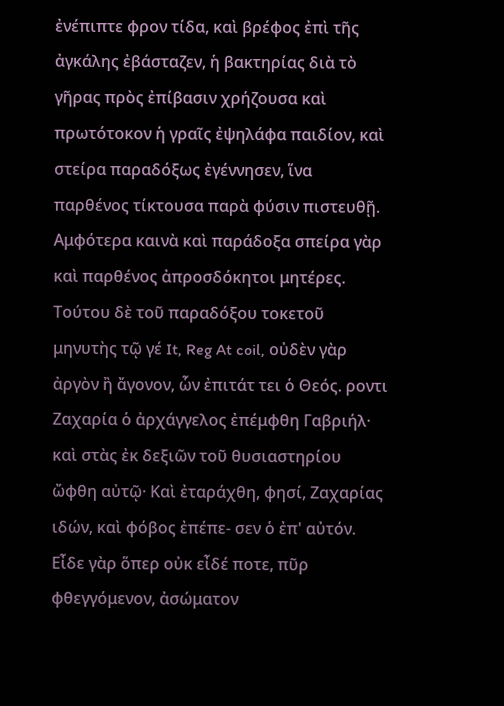ἐνέπιπτε φρον τίδα, καὶ βρέφος ἐπὶ τῆς ἀγκάλης ἐβάσταζεν, ἡ βακτηρίας διὰ τὸ γῆρας πρὸς ἐπίβασιν χρήζουσα καὶ πρωτότοκον ἡ γραῖς ἐψηλάφα παιδίον, καὶ στείρα παραδόξως ἐγέννησεν, ἵνα παρθένος τίκτουσα παρὰ φύσιν πιστευθῇ. Αμφότερα καινὰ καὶ παράδοξα σπείρα γὰρ καὶ παρθένος ἀπροσδόκητοι μητέρες. Τούτου δὲ τοῦ παραδόξου τοκετοῦ μηνυτὴς τῷ γέ It, Reg At coil, οὐδὲν γὰρ ἀργὸν ἢ ἄγονον, ὧν ἐπιτάτ τει ὁ Θεός. ροντι Ζαχαρία ὁ ἀρχάγγελος ἐπέμφθη Γαβριήλ· καὶ στὰς ἐκ δεξιῶν τοῦ θυσιαστηρίου ὤφθη αὐτῷ· Καὶ ἐταράχθη, φησί, Ζαχαρίας ιδών, καὶ φόβος ἐπέπε- σεν ὁ ἐπ' αὐτόν. Εἶδε γὰρ ὅπερ οὐκ εἶδέ ποτε, πῦρ φθεγγόμενον, ἀσώματον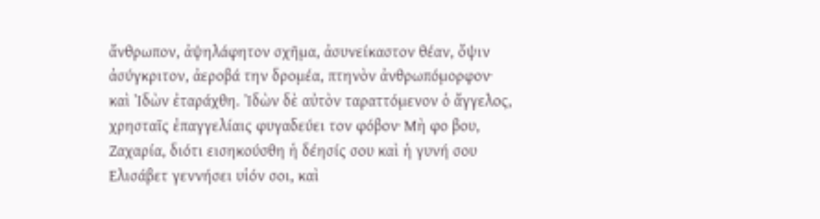ἄνθρωπον, ἀψηλάφητον σχῆμα, ἀσυνείκαστον θέαν, ὄψιν ἀσύγκριτον, ἀεροβά την δρομέα, πτηνὸν ἀνθρωπόμορφον· καὶ Ἰδὼν ἐταράχθη. Ἰδὼν δὲ αὐτὸν ταραττόμενον ὁ ἄγγελος, χρησταῖς ἐπαγγελίαις φυγαδεύει τον φόβον· Μὴ φο βου, Ζαχαρία, διότι εισηκούσθη ἡ δέησίς σου καὶ ἡ γυνή σου Ελισάβετ γεννήσει υἱόν σοι, καὶ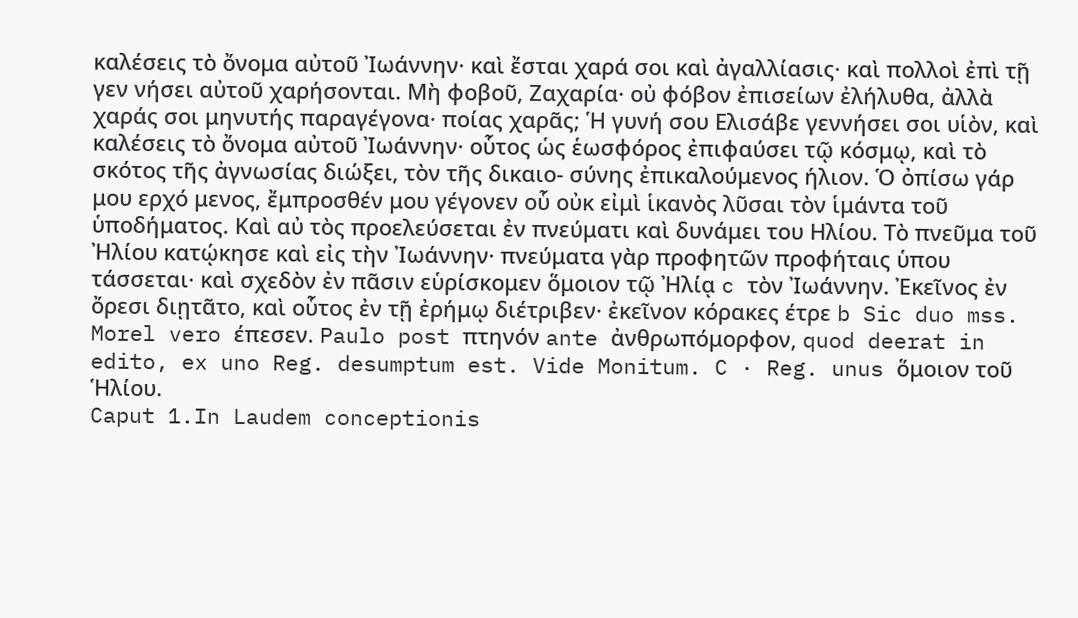καλέσεις τὸ ὄνομα αὐτοῦ Ἰωάννην· καὶ ἔσται χαρά σοι καὶ ἀγαλλίασις· καὶ πολλοὶ ἐπὶ τῇ γεν νήσει αὐτοῦ χαρήσονται. Μὴ φοβοῦ, Ζαχαρία· οὐ φόβον ἐπισείων ἐλήλυθα, ἀλλὰ χαράς σοι μηνυτής παραγέγονα· ποίας χαρᾶς; Ἡ γυνή σου Ελισάβε γεννήσει σοι υἱὸν, καὶ καλέσεις τὸ ὄνομα αὐτοῦ Ἰωάννην· οὗτος ὡς ἑωσφόρος ἐπιφαύσει τῷ κόσμῳ, καὶ τὸ σκότος τῆς ἀγνωσίας διώξει, τὸν τῆς δικαιο- σύνης ἐπικαλούμενος ήλιον. Ὁ ὀπίσω γάρ μου ερχό μενος, ἔμπροσθέν μου γέγονεν οὗ οὐκ εἰμὶ ἱκανὸς λῦσαι τὸν ἱμάντα τοῦ ὑποδήματος. Καὶ αὐ τὸς προελεύσεται ἐν πνεύματι καὶ δυνάμει του Ηλίου. Τὸ πνεῦμα τοῦ Ἠλίου κατῴκησε καὶ εἰς τὴν Ἰωάννην· πνεύματα γὰρ προφητῶν προφήταις ὑπου τάσσεται· καὶ σχεδὸν ἐν πᾶσιν εὑρίσκομεν ὅμοιον τῷ Ἠλίᾳ c τὸν Ἰωάννην. Ἐκεῖνος ἐν ὄρεσι διῃτᾶτο, καὶ οὗτος ἐν τῇ ἐρήμῳ διέτριβεν· ἐκεῖνον κόρακες έτρε b Sic duo mss. Morel vero έπεσεν. Paulo post πτηνόν ante ἀνθρωπόμορφον, quod deerat in edito, ex uno Reg. desumptum est. Vide Monitum. C · Reg. unus ὅμοιον τοῦ Ἡλίου.
Caput 1.In Laudem conceptionis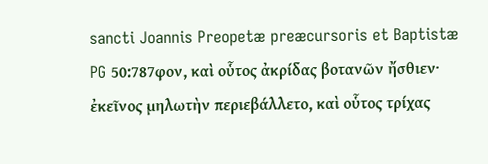sancti Joannis Preopetæ preæcursoris et Baptistæ
PG 50:787φον, καὶ οὗτος ἀκρίδας βοτανῶν ἤσθιεν· ἐκεῖνος μηλωτὴν περιεβάλλετο, καὶ οὗτος τρίχας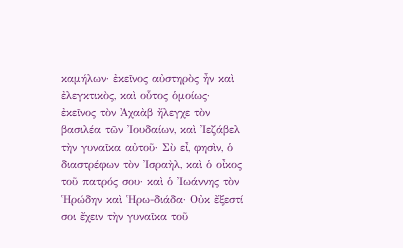καμήλων· ἐκεῖνος αὐστηρὸς ἦν καὶ ἐλεγκτικὸς, καὶ οὗτος ὁμοίως· ἐκεῖνος τὸν Ἀχαὰβ ἤλεγχε τὸν βασιλέα τῶν Ἰουδαίων, καὶ Ἰεζάβελ τὴν γυναῖκα αὐτοῦ· Σὺ εἶ, φησὶν, ὁ διαστρέφων τὸν Ἰσραὴλ, καὶ ὁ οἶκος τοῦ πατρός σου· καὶ ὁ Ἰωάννης τὸν Ἡρώδην καὶ Ἡρω-διάδα· Οὐκ ἔξεστί σοι ἔχειν τὴν γυναῖκα τοῦ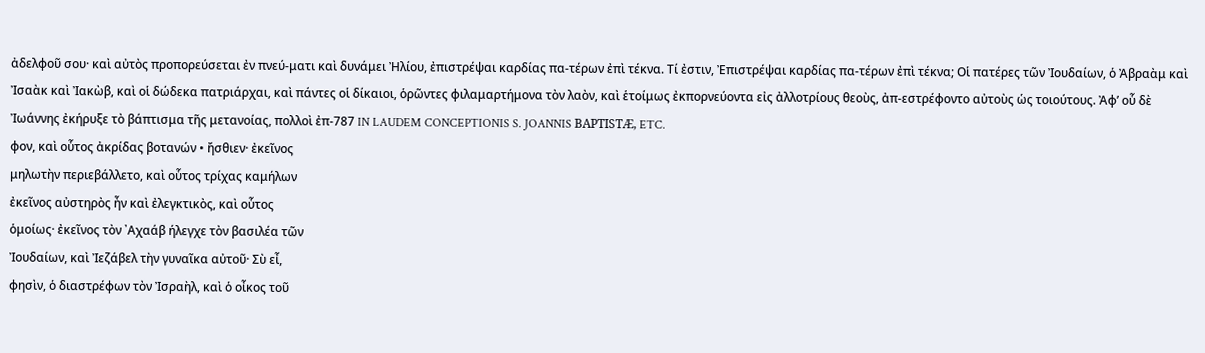ἀδελφοῦ σου· καὶ αὐτὸς προπορεύσεται ἐν πνεύ-ματι καὶ δυνάμει Ἠλίου, ἐπιστρέψαι καρδίας πα-τέρων ἐπὶ τέκνα. Τί ἐστιν, Ἐπιστρέψαι καρδίας πα-τέρων ἐπὶ τέκνα; Οἱ πατέρες τῶν Ἰουδαίων, ὁ Ἀβραὰμ καὶ Ἰσαὰκ καὶ Ἰακὼβ, καὶ οἱ δώδεκα πατριάρχαι, καὶ πάντες οἱ δίκαιοι, ὁρῶντες φιλαμαρτήμονα τὸν λαὸν, καὶ ἑτοίμως ἐκπορνεύοντα εἰς ἀλλοτρίους θεοὺς, ἀπ-εστρέφοντο αὐτοὺς ὡς τοιούτους. Ἀφ’ οὗ δὲ Ἰωάννης ἐκήρυξε τὸ βάπτισμα τῆς μετανοίας, πολλοὶ ἐπ-787 IN LAUDEM CONCEPTIONIS S. JOANNIS BAPTISTÆ, ETC.
φον, καὶ οὗτος ἀκρίδας βοτανών • ἤσθιεν· ἐκεῖνος
μηλωτὴν περιεβάλλετο, καὶ οὗτος τρίχας καμήλων
ἐκεῖνος αὐστηρὸς ἦν καὶ ἐλεγκτικὸς, καὶ οὗτος
ὁμοίως· ἐκεῖνος τὸν ᾿Αχαάβ ήλεγχε τὸν βασιλέα τῶν
Ἰουδαίων, καὶ Ἰεζάβελ τὴν γυναῖκα αὐτοῦ· Σὺ εἶ,
φησὶν, ὁ διαστρέφων τὸν Ἰσραὴλ, καὶ ὁ οἶκος τοῦ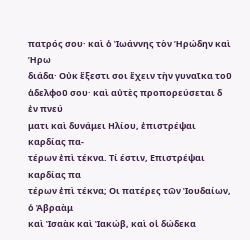πατρός σου· καὶ ὁ Ἰωάννης τὸν Ἡρώδην καὶ Ἡρω
διάδα· Οὐκ ἔξεστι σοι ἔχειν τὴν γυναῖκα τοῦ
ἀδελφοῦ σου· καὶ αὐτὲς προπορεύσεται δ ἐν πνεύ
ματι καὶ δυνάμει Ηλίου, ἐπιστρέψαι καρδίας πα-
τέρων ἐπὶ τέκνα. Τί έστιν, Επιστρέψαι καρδίας πα
τέρων ἐπὶ τέκνα; Οι πατέρες τῶν Ἰουδαίων, ὁ Ἀβραὰμ
καὶ Ἰσαὰκ καὶ Ἰακώβ, καὶ οἱ δώδεκα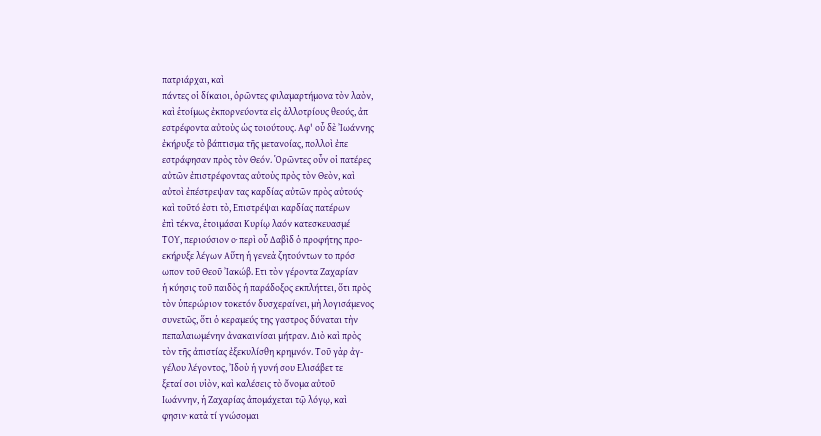πατριάρχαι, καὶ
πάντες οἱ δίκαιοι, ὁρῶντες φιλαμαρτήμονα τὸν λαὸν,
καὶ ἑτοίμως ἐκπορνεύοντα εἰς ἀλλοτρίους θεούς, ἀπ
εστρέφοντα αὐτοὺς ὡς τοιούτους. Αφ' οὗ δὲ Ἰωάννης
ἐκήρυξε τὸ βάπτισμα τῆς μετανοίας, πολλοὶ ἐπε
εστράφησαν πρὸς τὸν Θεόν. Ὁρῶντες οὖν οἱ πατέρες
αὐτῶν ἐπιστρέφοντας αὐτοὺς πρὸς τὸν Θεὸν, καὶ
αὐτοὶ ἐπέστρεψαν τας καρδίας αὐτῶν πρὸς αὐτούς·
καὶ τοῦτό ἐστι τὸ, Επιστρέψαι καρδίας πατέρων
ἐπὶ τέκνα, ἑτοιμάσαι Κυρίῳ λαόν κατεσκευασμέ
ΤΟΥ, περιούσιον ο· περὶ οὗ Δαβὶδ ὁ προφήτης προ-
εκήρυξε λέγων Αὕτη ἡ γενεὰ ζητούντων το πρόσ
ωπον τοῦ Θεοῦ Ἰακώβ. Ετι τὸν γέροντα Ζαχαρίαν
ἡ κύησις τοῦ παιδὸς ἡ παράδοξος εκπλήττει, ὅτι πρὸς
τὸν ὑπερώριον τοκετόν δυσχεραίνει, μὴ λογισάμενος
συνετῶς, ὅτι ὁ κεραμεύς της γαστρος δύναται τὴν
πεπαλαιωμένην ἀνακαινίσαι μήτραν. Διὸ καὶ πρὸς
τὸν τῆς ἀπιστίας ἐξεκυλίσθη κρημνόν. Τοῦ γὰρ ἀγ-
γέλου λέγοντος, Ἰδοὺ ἡ γυνή σου Ελισάβετ τε
ξεταί σοι υἱὸν, καὶ καλέσεις τὸ ὄνομα αὐτοῦ
Ιωάννην, ἡ Ζαχαρίας ἀπομάχεται τῷ λόγῳ, καὶ
φησιν· κατὰ τί γνώσομαι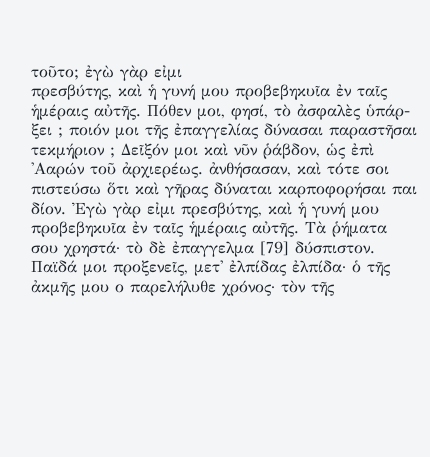τοῦτο; ἐγὼ γὰρ εἰμι
πρεσβύτης, καὶ ἡ γυνή μου προβεβηκυῖα ἐν ταῖς
ἡμέραις αὐτῆς. Πόθεν μοι, φησί, τὸ ἀσφαλὲς ὑπάρ-
ξει ; ποιόν μοι τῆς ἐπαγγελίας δύνασαι παραστῆσαι
τεκμήριον ; Δεῖξόν μοι καὶ νῦν ῥάβδον, ὡς ἐπὶ
'Ααρών τοῦ ἀρχιερέως. ἀνθήσασαν, καὶ τότε σοι
πιστεύσω ὅτι καὶ γῆρας δύναται καρποφορήσαι παι
δίον. Ἐγὼ γὰρ εἰμι πρεσβύτης, καὶ ἡ γυνή μου
προβεβηκυῖα ἐν ταῖς ἡμέραις αὐτῆς. Τὰ ῥήματα
σου χρηστά· τὸ δὲ ἐπαγγελμα [79] δύσπιστον.
Παϊδά μοι προξενεῖς, μετ' ἐλπίδας ἐλπίδα· ὁ τῆς
ἀκμῆς μου ο παρελήλυθε χρόνος· τὸν τῆς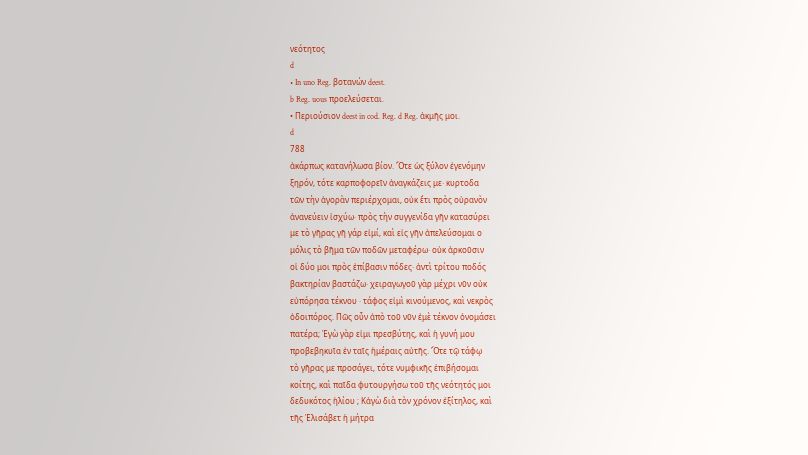νεότητος
d
• In uno Reg. βοτανών deest.
b Reg. uous προελεύσεται.
• Περιούσιον deest in cod. Reg. d Reg. ἀκμῆς μοι.
d
788
ἀκάρπως κατανήλωσα βίον. Ὅτε ὡς ξύλον ἐγενόμην
ξηρόν, τότε καρποφορεῖν ἀναγκάζεις με· κυρτοδα
τῶν τὴν ἀγορὰν περιέρχομαι, οὐκ ἔτι πρὸς οὐρανὸν
ἀνανεύειν ἰσχύω· πρὸς τὴν συγγενίδα γῆν κατασύρει
με τὸ γῆρας γῆ γάρ εἰμί, καὶ εἰς γῆν ἀπελεύσομαι ο
μόλις τὸ βῆμα τῶν ποδῶν μεταφέρω· οὐκ ἀρκοῦσιν
οἱ δύο μοι πρὸς ἐπίβασιν πόδες· ἀντὶ τρίτου ποδός
βακτηρίαν βαστάζω· χειραγωγοῦ γὰρ μέχρι νῦν οὐκ
εὐπόρησα τέκνου · τάφος εἰμὶ κινούμενος, καὶ νεκρὸς
ὁδοιπόρος. Πῶς οὖν ἀπὸ τοῦ νῦν ἐμὲ τέκνον ὀνομάσει
πατέρα; Ἐγὼ γὰρ εἰμι πρεσβύτης, καὶ ἡ γυνή μου
προβεβηκυῖα ἐν ταῖς ἡμέραις αὐτῆς. Ὅτε τῷ τάφῳ
τὸ γῆρας με προσάγει, τότε νυμφικῆς ἐπιβήσομαι
κοίτης, καὶ παῖδα φυτουργήσω τοῦ τῆς νεότητός μοι
δεδυκότος ἡλίου ; Κἀγὼ διὰ τὸν χρόνον ἐξίτηλος, καὶ
τῆς Ἐλισάβετ ἡ μήτρα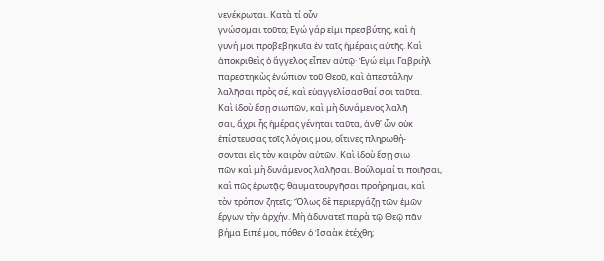νενέκρωται. Κατὰ τί οὖν
γνώσομαι τοῦτο; Εγώ γάρ εἰμι πρεσβύτης, καὶ ἡ
γυνή μοι προβεβηκυῖα ἐν ταῖς ἡμέραις αὐτῆς. Καὶ
ἀποκριθεὶς ὁ ἄγγελος εἶπεν αὐτῷ· Ἐγώ εἰμι Γαβριὴλ
παρεστηκὼς ἐνώπιον τοῦ Θεοῦ, καὶ ἀπεστάλην
λαλῆσαι πρὸς σέ, καὶ εὐαγγελίσασθαί σοι ταῦτα.
Καὶ ἰδοὺ ἔσῃ σιωπῶν, καὶ μὴ δυνάμενος λαλῆ
σαι, ἄχρι ἧς ἡμέρας γένηται ταῦτα, ἀνθ' ὧν οὐκ
ἐπίστευσας τοῖς λόγοις μου, οἵτινες πληρωθή-
σονται εἰς τὸν καιρὸν αὐτῶν. Καὶ ἰδοὺ ἔσῃ σιω
πῶν καὶ μὴ δυνάμενος λαλῆσαι. Βούλομαί τι ποιῆσαι,
καὶ πῶς ἐρωτᾷς; θαυματουργῆσαι προήρημαι, καὶ
τὸν τρόπον ζητεῖς; Ὅλως δὲ περιεργάζῃ τῶν ἐμῶν
ἔργων τὴν ἀρχήν. Μὴ ἀδυνατεῖ παρὰ τῷ Θεῷ πᾶν
βήμα Ειπέ μοι, πόθεν ὁ Ἰσαὰκ ἐτέχθη;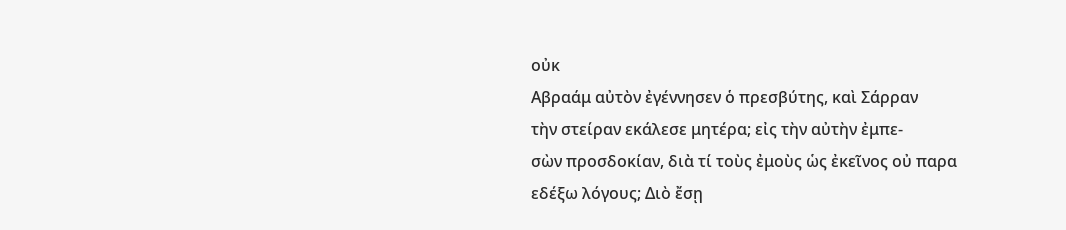οὐκ
Αβραάμ αὐτὸν ἐγέννησεν ὁ πρεσβύτης, καὶ Σάρραν
τὴν στείραν εκάλεσε μητέρα; εἰς τὴν αὐτὴν ἐμπε-
σὼν προσδοκίαν, διὰ τί τοὺς ἐμοὺς ὡς ἐκεῖνος οὐ παρα
εδέξω λόγους; Διὸ ἔσῃ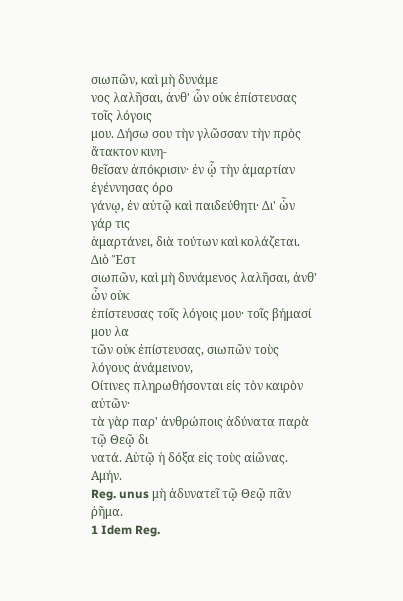σιωπῶν, καὶ μὴ δυνάμε
νος λαλῆσαι, ἀνθ' ὧν οὐκ ἐπίστευσας τοῖς λόγοις
μου. Δήσω σου τὴν γλῶσσαν τὴν πρὸς ἄτακτον κινη-
θεῖσαν ἀπόκρισιν· ἐν ᾧ τὴν ἁμαρτίαν ἐγέννησας όρο
γάνῳ, ἐν αὐτῷ καὶ παιδεύθητι· Δι' ὧν γάρ τις
ἁμαρτάνει, διὰ τούτων καὶ κολάζεται. Διὸ Ἔστ
σιωπῶν, καὶ μὴ δυνάμενος λαλῆσαι, ἀνθ' ὧν οὐκ
ἐπίστευσας τοῖς λόγοις μου· τοῖς βήμασί μου λα
τῶν οὐκ ἐπίστευσας, σιωπῶν τοὺς λόγους ἀνάμεινον,
Οίτινες πληρωθήσονται εἰς τὸν καιρὸν αὐτῶν·
τὰ γὰρ παρ' ἀνθρώποις ἀδύνατα παρὰ τῷ Θεῷ δι
νατά. Αὐτῷ ἡ δόξα εἰς τοὺς αἰῶνας. Αμήν.
Reg. unus μὴ ἀδυνατεῖ τῷ Θεῷ πᾶν ῥῆμα.
1 Idem Reg.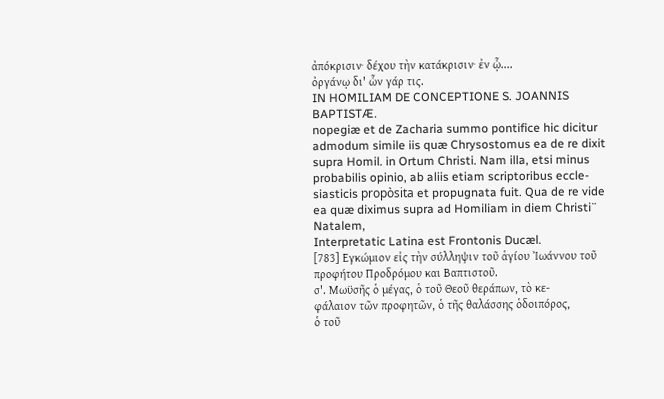ἀπόκρισιν· δέχου τὴν κατάκρισιν· ἐν ᾧ....
ὀργάνῳ δι' ὧν γάρ τις.
IN HOMILIAM DE CONCEPTIONE S. JOANNIS BAPTISTÆ.
nopegiæ et de Zacharia summo pontifice hic dicitur admodum simile iis quæ Chrysostomus ea de re dixit
supra Homil. in Ortum Christi. Nam illa, etsi minus probabilis opinio, ab aliis etiam scriptoribus eccle-
siasticis propòsita et propugnata fuit. Qua de re vide ea quæ diximus supra ad Homiliam in diem Christi¨
Natalem,
Interpretatic Latina est Frontonis Ducæl.
[783] Εγκώμιον εἰς τὴν σύλληψιν τοῦ ἁγίου Ἰωάννου τοῦ προφήτου Προδρόμου και Βαπτιστοῦ.
σ'. Μωϋσῆς ὁ μέγας, ὁ τοῦ Θεοῦ θεράπων, τὸ κε-
φάλαιον τῶν προφητῶν, ὁ τῆς θαλάσσης ὁδοιπόρος,
ὁ τοῦ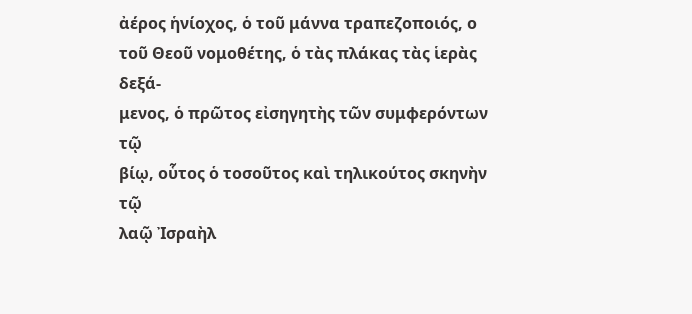ἀέρος ἡνίοχος, ὁ τοῦ μάννα τραπεζοποιός, ο
τοῦ Θεοῦ νομοθέτης, ὁ τὰς πλάκας τὰς ἱερὰς δεξά-
μενος, ὁ πρῶτος εἰσηγητὴς τῶν συμφερόντων τῷ
βίῳ, οὗτος ὁ τοσοῦτος καὶ τηλικούτος σκηνὴν τῷ
λαῷ Ἰσραὴλ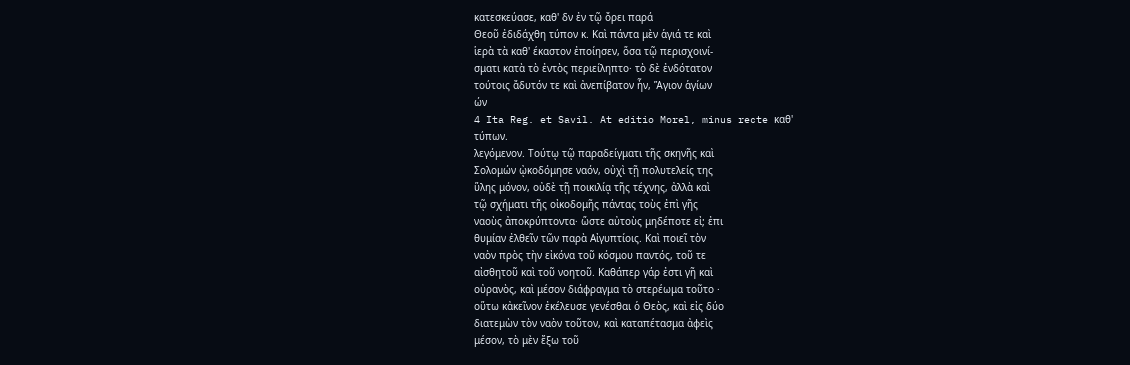κατεσκεύασε, καθ' δν ἐν τῷ ὄρει παρά
Θεοῦ ἐδιδάχθη τύπον κ. Καὶ πάντα μὲν ἁγιά τε καὶ
ἱερὰ τὰ καθ' έκαστον ἐποίησεν, ὅσα τῷ περισχοινί-
σματι κατὰ τὸ ἐντὸς περιείληπτο· τὸ δὲ ἐνδότατον
τούτοις ἄδυτόν τε καὶ ἀνεπίβατον ἦν, Ἅγιον ἁγίων
ών
4 Ita Reg. et Savil. At editio Morel, minus recte καθ'
τύπων.
λεγόμενον. Τούτῳ τῷ παραδείγματι τῆς σκηνῆς καὶ
Σολομών ᾠκοδόμησε ναόν, οὐχὶ τῇ πολυτελείς της
ὕλης μόνον, οὐδὲ τῇ ποικιλίᾳ τῆς τέχνης, ἀλλὰ καὶ
τῷ σχήματι τῆς οἰκοδομῆς πάντας τοὺς ἐπὶ γῆς
ναοὺς ἀποκρύπτοντα· ὥστε αὐτοὺς μηδέποτε εἰ; ἐπι
θυμίαν ἐλθεῖν τῶν παρὰ Αἰγυπτίοις. Καὶ ποιεῖ τὸν
ναὸν πρὸς τὴν εἰκόνα τοῦ κόσμου παντός, τοῦ τε
αἰσθητοῦ καὶ τοῦ νοητοῦ. Καθάπερ γάρ ἐστι γῆ καὶ
οὐρανὸς, καὶ μέσον διάφραγμα τὸ στερέωμα τοῦτο ·
οὕτω κἀκεῖνον ἐκέλευσε γενέσθαι ὁ Θεὸς, καὶ εἰς δύο
διατεμὼν τὸν ναὸν τοῦτον, καὶ καταπέτασμα ἀφεὶς
μέσον, τὸ μὲν ἔξω τοῦ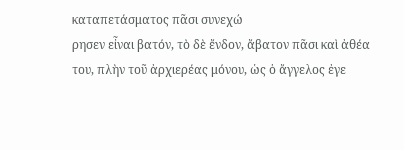καταπετάσματος πᾶσι συνεχώ
ρησεν εἶναι βατόν, τὸ δὲ ἔνδον, ἄβατον πᾶσι καὶ ἀθέα
του, πλὴν τοῦ ἀρχιερέας μόνου, ὡς ὁ ἄγγελος ἐγε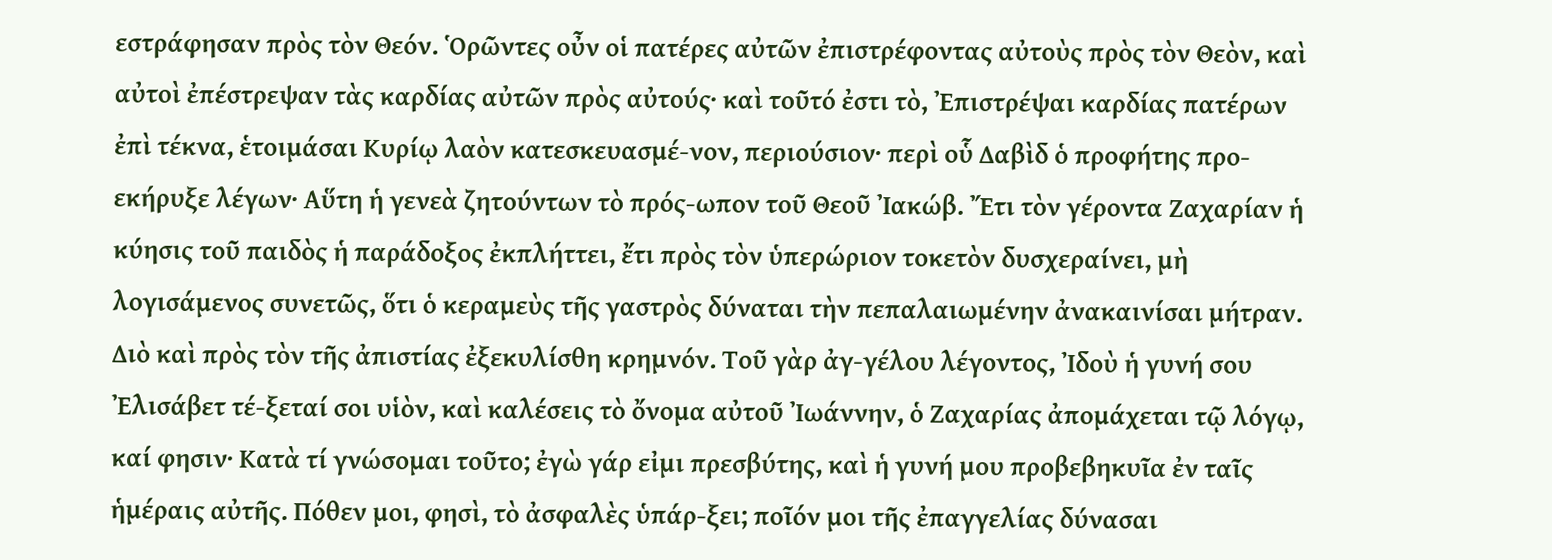εστράφησαν πρὸς τὸν Θεόν. Ὁρῶντες οὖν οἱ πατέρες αὐτῶν ἐπιστρέφοντας αὐτοὺς πρὸς τὸν Θεὸν, καὶ αὐτοὶ ἐπέστρεψαν τὰς καρδίας αὐτῶν πρὸς αὐτούς· καὶ τοῦτό ἐστι τὸ, Ἐπιστρέψαι καρδίας πατέρων ἐπὶ τέκνα, ἑτοιμάσαι Κυρίῳ λαὸν κατεσκευασμέ-νον, περιούσιον· περὶ οὗ Δαβὶδ ὁ προφήτης προ-εκήρυξε λέγων· Αὕτη ἡ γενεὰ ζητούντων τὸ πρός-ωπον τοῦ Θεοῦ Ἰακώβ. Ἔτι τὸν γέροντα Ζαχαρίαν ἡ κύησις τοῦ παιδὸς ἡ παράδοξος ἐκπλήττει, ἔτι πρὸς τὸν ὑπερώριον τοκετὸν δυσχεραίνει, μὴ λογισάμενος συνετῶς, ὅτι ὁ κεραμεὺς τῆς γαστρὸς δύναται τὴν πεπαλαιωμένην ἀνακαινίσαι μήτραν. Διὸ καὶ πρὸς τὸν τῆς ἀπιστίας ἐξεκυλίσθη κρημνόν. Τοῦ γὰρ ἀγ-γέλου λέγοντος, Ἰδοὺ ἡ γυνή σου Ἐλισάβετ τέ-ξεταί σοι υἱὸν, καὶ καλέσεις τὸ ὄνομα αὐτοῦ Ἰωάννην, ὁ Ζαχαρίας ἀπομάχεται τῷ λόγῳ, καί φησιν· Κατὰ τί γνώσομαι τοῦτο; ἐγὼ γάρ εἰμι πρεσβύτης, καὶ ἡ γυνή μου προβεβηκυῖα ἐν ταῖς ἡμέραις αὐτῆς. Πόθεν μοι, φησὶ, τὸ ἀσφαλὲς ὑπάρ-ξει; ποῖόν μοι τῆς ἐπαγγελίας δύνασαι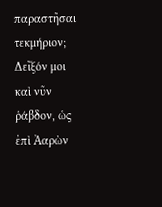παραστῆσαι τεκμήριον; Δεῖξόν μοι καὶ νῦν ῥάβδον, ὡς ἐπὶ Ἀαρὼν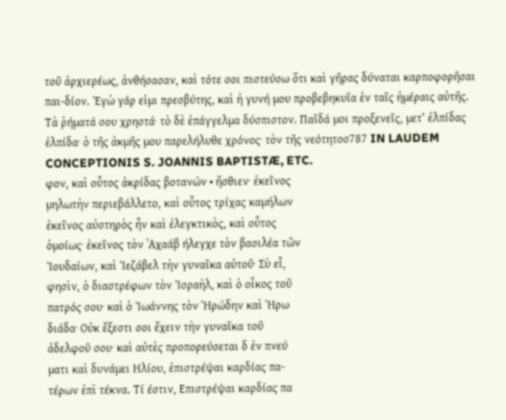τοῦ ἀρχιερέως, ἀνθήσασαν, καὶ τότε σοι πιστεύσω ὅτι καὶ γῆρας δύναται καρποφορῆσαι παι-δίον. Ἐγὼ γάρ εἰμι πρεσβύτης, καὶ ἡ γυνή μου προβεβηκυῖα ἐν ταῖς ἡμέραις αὐτῆς. Τὰ ῥήματά σου χρηστά· τὸ δὲ ἐπάγγελμα δύσπιστον. Παῖδά μοι προξενεῖς, μετ’ ἐλπίδας ἐλπίδα· ὁ τῆς ἀκμῆς μου παρελήλυθε χρόνος· τὸν τῆς νεότητοσ787 IN LAUDEM CONCEPTIONIS S. JOANNIS BAPTISTÆ, ETC.
φον, καὶ οὗτος ἀκρίδας βοτανών • ἤσθιεν· ἐκεῖνος
μηλωτὴν περιεβάλλετο, καὶ οὗτος τρίχας καμήλων
ἐκεῖνος αὐστηρὸς ἦν καὶ ἐλεγκτικὸς, καὶ οὗτος
ὁμοίως· ἐκεῖνος τὸν ᾿Αχαάβ ήλεγχε τὸν βασιλέα τῶν
Ἰουδαίων, καὶ Ἰεζάβελ τὴν γυναῖκα αὐτοῦ· Σὺ εἶ,
φησὶν, ὁ διαστρέφων τὸν Ἰσραὴλ, καὶ ὁ οἶκος τοῦ
πατρός σου· καὶ ὁ Ἰωάννης τὸν Ἡρώδην καὶ Ἡρω
διάδα· Οὐκ ἔξεστι σοι ἔχειν τὴν γυναῖκα τοῦ
ἀδελφοῦ σου· καὶ αὐτὲς προπορεύσεται δ ἐν πνεύ
ματι καὶ δυνάμει Ηλίου, ἐπιστρέψαι καρδίας πα-
τέρων ἐπὶ τέκνα. Τί έστιν, Επιστρέψαι καρδίας πα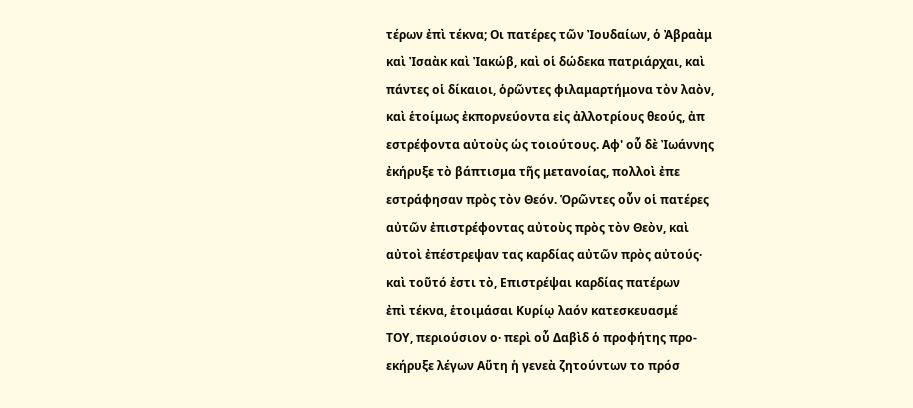τέρων ἐπὶ τέκνα; Οι πατέρες τῶν Ἰουδαίων, ὁ Ἀβραὰμ
καὶ Ἰσαὰκ καὶ Ἰακώβ, καὶ οἱ δώδεκα πατριάρχαι, καὶ
πάντες οἱ δίκαιοι, ὁρῶντες φιλαμαρτήμονα τὸν λαὸν,
καὶ ἑτοίμως ἐκπορνεύοντα εἰς ἀλλοτρίους θεούς, ἀπ
εστρέφοντα αὐτοὺς ὡς τοιούτους. Αφ' οὗ δὲ Ἰωάννης
ἐκήρυξε τὸ βάπτισμα τῆς μετανοίας, πολλοὶ ἐπε
εστράφησαν πρὸς τὸν Θεόν. Ὁρῶντες οὖν οἱ πατέρες
αὐτῶν ἐπιστρέφοντας αὐτοὺς πρὸς τὸν Θεὸν, καὶ
αὐτοὶ ἐπέστρεψαν τας καρδίας αὐτῶν πρὸς αὐτούς·
καὶ τοῦτό ἐστι τὸ, Επιστρέψαι καρδίας πατέρων
ἐπὶ τέκνα, ἑτοιμάσαι Κυρίῳ λαόν κατεσκευασμέ
ΤΟΥ, περιούσιον ο· περὶ οὗ Δαβὶδ ὁ προφήτης προ-
εκήρυξε λέγων Αὕτη ἡ γενεὰ ζητούντων το πρόσ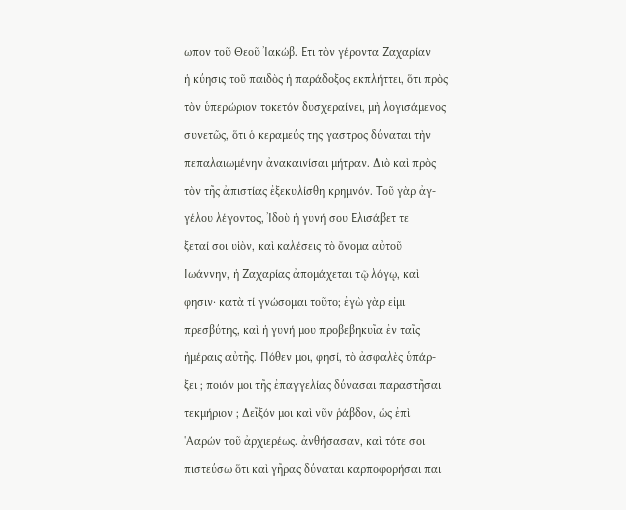ωπον τοῦ Θεοῦ Ἰακώβ. Ετι τὸν γέροντα Ζαχαρίαν
ἡ κύησις τοῦ παιδὸς ἡ παράδοξος εκπλήττει, ὅτι πρὸς
τὸν ὑπερώριον τοκετόν δυσχεραίνει, μὴ λογισάμενος
συνετῶς, ὅτι ὁ κεραμεύς της γαστρος δύναται τὴν
πεπαλαιωμένην ἀνακαινίσαι μήτραν. Διὸ καὶ πρὸς
τὸν τῆς ἀπιστίας ἐξεκυλίσθη κρημνόν. Τοῦ γὰρ ἀγ-
γέλου λέγοντος, Ἰδοὺ ἡ γυνή σου Ελισάβετ τε
ξεταί σοι υἱὸν, καὶ καλέσεις τὸ ὄνομα αὐτοῦ
Ιωάννην, ἡ Ζαχαρίας ἀπομάχεται τῷ λόγῳ, καὶ
φησιν· κατὰ τί γνώσομαι τοῦτο; ἐγὼ γὰρ εἰμι
πρεσβύτης, καὶ ἡ γυνή μου προβεβηκυῖα ἐν ταῖς
ἡμέραις αὐτῆς. Πόθεν μοι, φησί, τὸ ἀσφαλὲς ὑπάρ-
ξει ; ποιόν μοι τῆς ἐπαγγελίας δύνασαι παραστῆσαι
τεκμήριον ; Δεῖξόν μοι καὶ νῦν ῥάβδον, ὡς ἐπὶ
'Ααρών τοῦ ἀρχιερέως. ἀνθήσασαν, καὶ τότε σοι
πιστεύσω ὅτι καὶ γῆρας δύναται καρποφορήσαι παι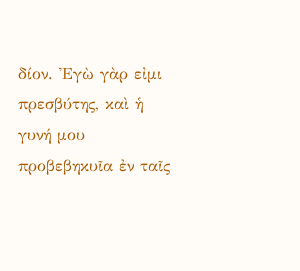δίον. Ἐγὼ γὰρ εἰμι πρεσβύτης, καὶ ἡ γυνή μου
προβεβηκυῖα ἐν ταῖς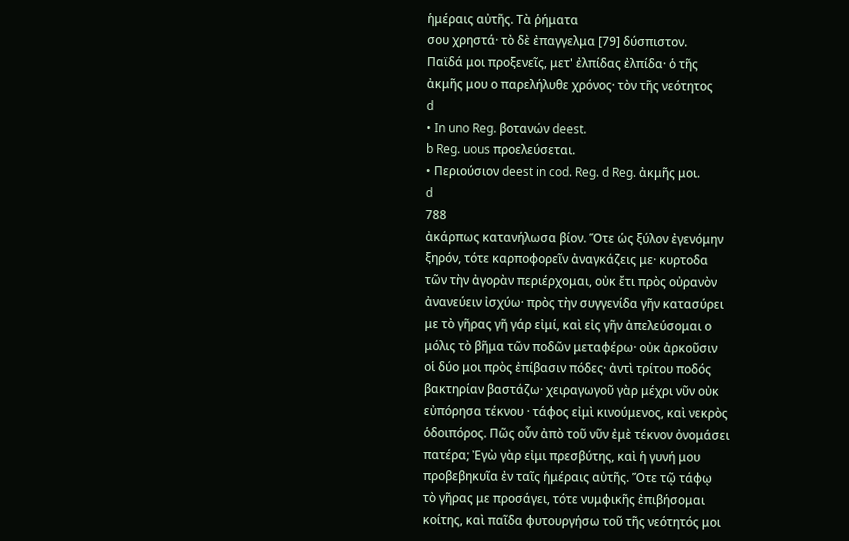ἡμέραις αὐτῆς. Τὰ ῥήματα
σου χρηστά· τὸ δὲ ἐπαγγελμα [79] δύσπιστον.
Παϊδά μοι προξενεῖς, μετ' ἐλπίδας ἐλπίδα· ὁ τῆς
ἀκμῆς μου ο παρελήλυθε χρόνος· τὸν τῆς νεότητος
d
• In uno Reg. βοτανών deest.
b Reg. uous προελεύσεται.
• Περιούσιον deest in cod. Reg. d Reg. ἀκμῆς μοι.
d
788
ἀκάρπως κατανήλωσα βίον. Ὅτε ὡς ξύλον ἐγενόμην
ξηρόν, τότε καρποφορεῖν ἀναγκάζεις με· κυρτοδα
τῶν τὴν ἀγορὰν περιέρχομαι, οὐκ ἔτι πρὸς οὐρανὸν
ἀνανεύειν ἰσχύω· πρὸς τὴν συγγενίδα γῆν κατασύρει
με τὸ γῆρας γῆ γάρ εἰμί, καὶ εἰς γῆν ἀπελεύσομαι ο
μόλις τὸ βῆμα τῶν ποδῶν μεταφέρω· οὐκ ἀρκοῦσιν
οἱ δύο μοι πρὸς ἐπίβασιν πόδες· ἀντὶ τρίτου ποδός
βακτηρίαν βαστάζω· χειραγωγοῦ γὰρ μέχρι νῦν οὐκ
εὐπόρησα τέκνου · τάφος εἰμὶ κινούμενος, καὶ νεκρὸς
ὁδοιπόρος. Πῶς οὖν ἀπὸ τοῦ νῦν ἐμὲ τέκνον ὀνομάσει
πατέρα; Ἐγὼ γὰρ εἰμι πρεσβύτης, καὶ ἡ γυνή μου
προβεβηκυῖα ἐν ταῖς ἡμέραις αὐτῆς. Ὅτε τῷ τάφῳ
τὸ γῆρας με προσάγει, τότε νυμφικῆς ἐπιβήσομαι
κοίτης, καὶ παῖδα φυτουργήσω τοῦ τῆς νεότητός μοι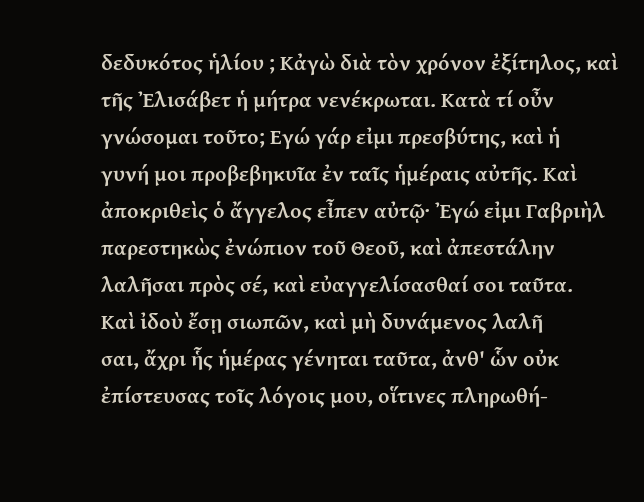δεδυκότος ἡλίου ; Κἀγὼ διὰ τὸν χρόνον ἐξίτηλος, καὶ
τῆς Ἐλισάβετ ἡ μήτρα νενέκρωται. Κατὰ τί οὖν
γνώσομαι τοῦτο; Εγώ γάρ εἰμι πρεσβύτης, καὶ ἡ
γυνή μοι προβεβηκυῖα ἐν ταῖς ἡμέραις αὐτῆς. Καὶ
ἀποκριθεὶς ὁ ἄγγελος εἶπεν αὐτῷ· Ἐγώ εἰμι Γαβριὴλ
παρεστηκὼς ἐνώπιον τοῦ Θεοῦ, καὶ ἀπεστάλην
λαλῆσαι πρὸς σέ, καὶ εὐαγγελίσασθαί σοι ταῦτα.
Καὶ ἰδοὺ ἔσῃ σιωπῶν, καὶ μὴ δυνάμενος λαλῆ
σαι, ἄχρι ἧς ἡμέρας γένηται ταῦτα, ἀνθ' ὧν οὐκ
ἐπίστευσας τοῖς λόγοις μου, οἵτινες πληρωθή-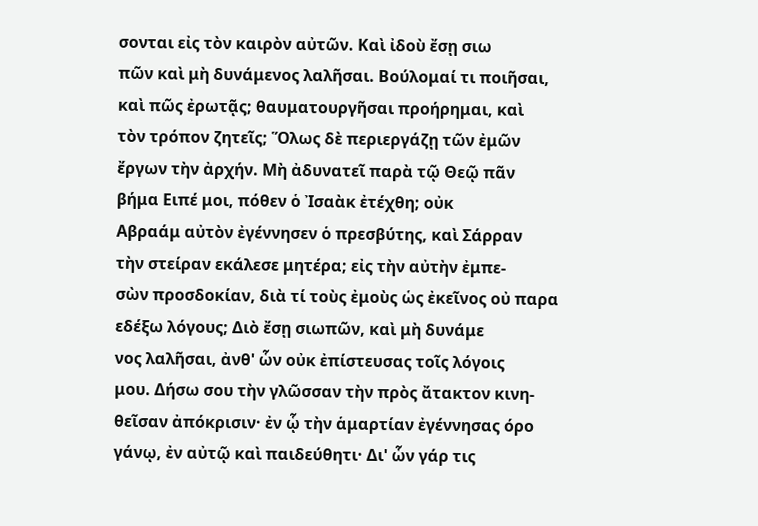σονται εἰς τὸν καιρὸν αὐτῶν. Καὶ ἰδοὺ ἔσῃ σιω
πῶν καὶ μὴ δυνάμενος λαλῆσαι. Βούλομαί τι ποιῆσαι,
καὶ πῶς ἐρωτᾷς; θαυματουργῆσαι προήρημαι, καὶ
τὸν τρόπον ζητεῖς; Ὅλως δὲ περιεργάζῃ τῶν ἐμῶν
ἔργων τὴν ἀρχήν. Μὴ ἀδυνατεῖ παρὰ τῷ Θεῷ πᾶν
βήμα Ειπέ μοι, πόθεν ὁ Ἰσαὰκ ἐτέχθη; οὐκ
Αβραάμ αὐτὸν ἐγέννησεν ὁ πρεσβύτης, καὶ Σάρραν
τὴν στείραν εκάλεσε μητέρα; εἰς τὴν αὐτὴν ἐμπε-
σὼν προσδοκίαν, διὰ τί τοὺς ἐμοὺς ὡς ἐκεῖνος οὐ παρα
εδέξω λόγους; Διὸ ἔσῃ σιωπῶν, καὶ μὴ δυνάμε
νος λαλῆσαι, ἀνθ' ὧν οὐκ ἐπίστευσας τοῖς λόγοις
μου. Δήσω σου τὴν γλῶσσαν τὴν πρὸς ἄτακτον κινη-
θεῖσαν ἀπόκρισιν· ἐν ᾧ τὴν ἁμαρτίαν ἐγέννησας όρο
γάνῳ, ἐν αὐτῷ καὶ παιδεύθητι· Δι' ὧν γάρ τις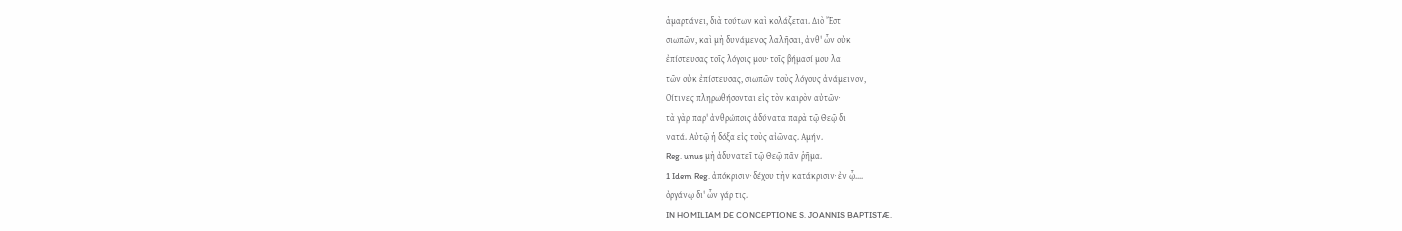ἁμαρτάνει, διὰ τούτων καὶ κολάζεται. Διὸ Ἔστ
σιωπῶν, καὶ μὴ δυνάμενος λαλῆσαι, ἀνθ' ὧν οὐκ
ἐπίστευσας τοῖς λόγοις μου· τοῖς βήμασί μου λα
τῶν οὐκ ἐπίστευσας, σιωπῶν τοὺς λόγους ἀνάμεινον,
Οίτινες πληρωθήσονται εἰς τὸν καιρὸν αὐτῶν·
τὰ γὰρ παρ' ἀνθρώποις ἀδύνατα παρὰ τῷ Θεῷ δι
νατά. Αὐτῷ ἡ δόξα εἰς τοὺς αἰῶνας. Αμήν.
Reg. unus μὴ ἀδυνατεῖ τῷ Θεῷ πᾶν ῥῆμα.
1 Idem Reg. ἀπόκρισιν· δέχου τὴν κατάκρισιν· ἐν ᾧ....
ὀργάνῳ δι' ὧν γάρ τις.
IN HOMILIAM DE CONCEPTIONE S. JOANNIS BAPTISTÆ.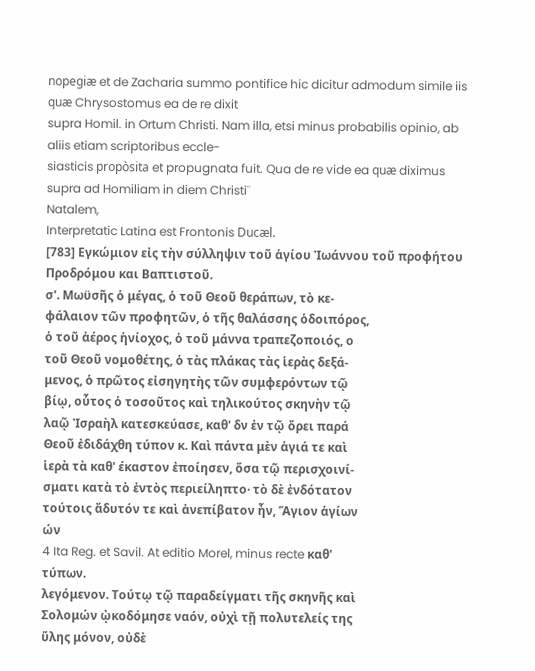nopegiæ et de Zacharia summo pontifice hic dicitur admodum simile iis quæ Chrysostomus ea de re dixit
supra Homil. in Ortum Christi. Nam illa, etsi minus probabilis opinio, ab aliis etiam scriptoribus eccle-
siasticis propòsita et propugnata fuit. Qua de re vide ea quæ diximus supra ad Homiliam in diem Christi¨
Natalem,
Interpretatic Latina est Frontonis Ducæl.
[783] Εγκώμιον εἰς τὴν σύλληψιν τοῦ ἁγίου Ἰωάννου τοῦ προφήτου Προδρόμου και Βαπτιστοῦ.
σ'. Μωϋσῆς ὁ μέγας, ὁ τοῦ Θεοῦ θεράπων, τὸ κε-
φάλαιον τῶν προφητῶν, ὁ τῆς θαλάσσης ὁδοιπόρος,
ὁ τοῦ ἀέρος ἡνίοχος, ὁ τοῦ μάννα τραπεζοποιός, ο
τοῦ Θεοῦ νομοθέτης, ὁ τὰς πλάκας τὰς ἱερὰς δεξά-
μενος, ὁ πρῶτος εἰσηγητὴς τῶν συμφερόντων τῷ
βίῳ, οὗτος ὁ τοσοῦτος καὶ τηλικούτος σκηνὴν τῷ
λαῷ Ἰσραὴλ κατεσκεύασε, καθ' δν ἐν τῷ ὄρει παρά
Θεοῦ ἐδιδάχθη τύπον κ. Καὶ πάντα μὲν ἁγιά τε καὶ
ἱερὰ τὰ καθ' έκαστον ἐποίησεν, ὅσα τῷ περισχοινί-
σματι κατὰ τὸ ἐντὸς περιείληπτο· τὸ δὲ ἐνδότατον
τούτοις ἄδυτόν τε καὶ ἀνεπίβατον ἦν, Ἅγιον ἁγίων
ών
4 Ita Reg. et Savil. At editio Morel, minus recte καθ'
τύπων.
λεγόμενον. Τούτῳ τῷ παραδείγματι τῆς σκηνῆς καὶ
Σολομών ᾠκοδόμησε ναόν, οὐχὶ τῇ πολυτελείς της
ὕλης μόνον, οὐδὲ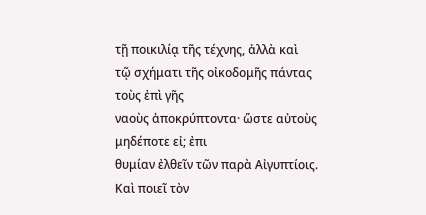τῇ ποικιλίᾳ τῆς τέχνης, ἀλλὰ καὶ
τῷ σχήματι τῆς οἰκοδομῆς πάντας τοὺς ἐπὶ γῆς
ναοὺς ἀποκρύπτοντα· ὥστε αὐτοὺς μηδέποτε εἰ; ἐπι
θυμίαν ἐλθεῖν τῶν παρὰ Αἰγυπτίοις. Καὶ ποιεῖ τὸν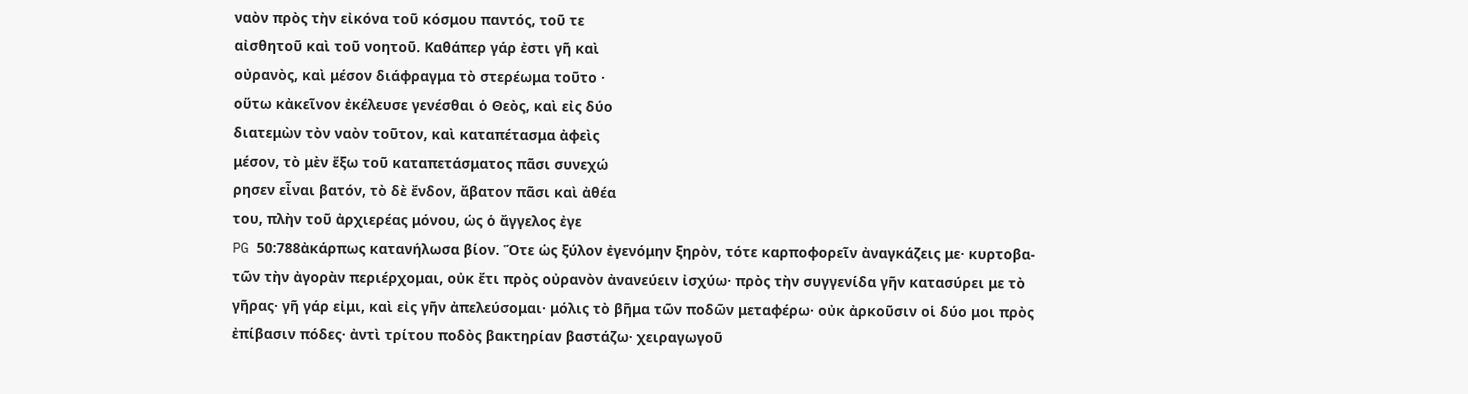ναὸν πρὸς τὴν εἰκόνα τοῦ κόσμου παντός, τοῦ τε
αἰσθητοῦ καὶ τοῦ νοητοῦ. Καθάπερ γάρ ἐστι γῆ καὶ
οὐρανὸς, καὶ μέσον διάφραγμα τὸ στερέωμα τοῦτο ·
οὕτω κἀκεῖνον ἐκέλευσε γενέσθαι ὁ Θεὸς, καὶ εἰς δύο
διατεμὼν τὸν ναὸν τοῦτον, καὶ καταπέτασμα ἀφεὶς
μέσον, τὸ μὲν ἔξω τοῦ καταπετάσματος πᾶσι συνεχώ
ρησεν εἶναι βατόν, τὸ δὲ ἔνδον, ἄβατον πᾶσι καὶ ἀθέα
του, πλὴν τοῦ ἀρχιερέας μόνου, ὡς ὁ ἄγγελος ἐγε
PG 50:788ἀκάρπως κατανήλωσα βίον. Ὅτε ὡς ξύλον ἐγενόμην ξηρὸν, τότε καρποφορεῖν ἀναγκάζεις με· κυρτοβα-τῶν τὴν ἀγορὰν περιέρχομαι, οὐκ ἔτι πρὸς οὐρανὸν ἀνανεύειν ἰσχύω· πρὸς τὴν συγγενίδα γῆν κατασύρει με τὸ γῆρας· γῆ γάρ εἰμι, καὶ εἰς γῆν ἀπελεύσομαι· μόλις τὸ βῆμα τῶν ποδῶν μεταφέρω· οὐκ ἀρκοῦσιν οἱ δύο μοι πρὸς ἐπίβασιν πόδες· ἀντὶ τρίτου ποδὸς βακτηρίαν βαστάζω· χειραγωγοῦ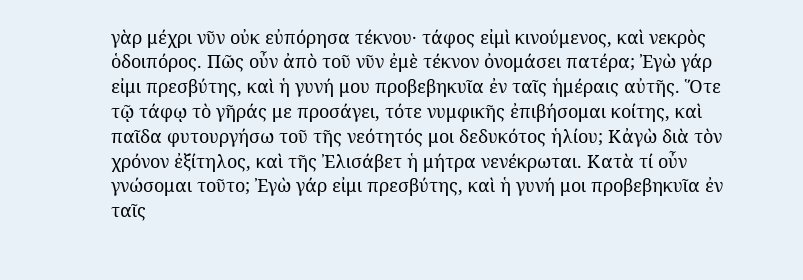γὰρ μέχρι νῦν οὐκ εὐπόρησα τέκνου· τάφος εἰμὶ κινούμενος, καὶ νεκρὸς ὁδοιπόρος. Πῶς οὖν ἀπὸ τοῦ νῦν ἐμὲ τέκνον ὀνομάσει πατέρα; Ἐγὼ γάρ εἰμι πρεσβύτης, καὶ ἡ γυνή μου προβεβηκυῖα ἐν ταῖς ἡμέραις αὐτῆς. Ὅτε τῷ τάφῳ τὸ γῆράς με προσάγει, τότε νυμφικῆς ἐπιβήσομαι κοίτης, καὶ παῖδα φυτουργήσω τοῦ τῆς νεότητός μοι δεδυκότος ἡλίου; Κἀγὼ διὰ τὸν χρόνον ἐξίτηλος, καὶ τῆς Ἐλισάβετ ἡ μήτρα νενέκρωται. Κατὰ τί οὖν γνώσομαι τοῦτο; Ἐγὼ γάρ εἰμι πρεσβύτης, καὶ ἡ γυνή μοι προβεβηκυῖα ἐν ταῖς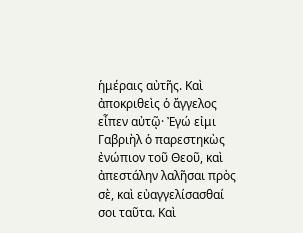ἡμέραις αὐτῆς. Καὶ ἀποκριθεὶς ὁ ἄγγελος εἶπεν αὐτῷ· Ἐγώ εἰμι Γαβριὴλ ὁ παρεστηκὼς ἐνώπιον τοῦ Θεοῦ, καὶ ἀπεστάλην λαλῆσαι πρὸς σὲ, καὶ εὐαγγελίσασθαί σοι ταῦτα. Καὶ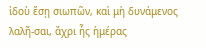ἰδοὺ ἔσῃ σιωπῶν, καὶ μὴ δυνάμενος λαλῆ-σαι, ἄχρι ἧς ἡμέρας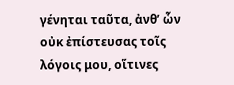γένηται ταῦτα, ἀνθ’ ὧν οὐκ ἐπίστευσας τοῖς λόγοις μου, οἵτινες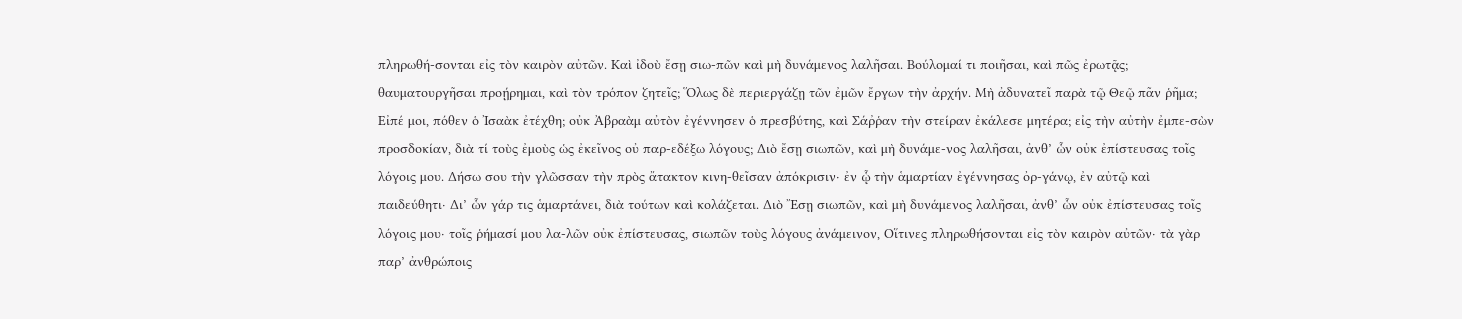πληρωθή-σονται εἰς τὸν καιρὸν αὐτῶν. Καὶ ἰδοὺ ἔσῃ σιω-πῶν καὶ μὴ δυνάμενος λαλῆσαι. Βούλομαί τι ποιῆσαι, καὶ πῶς ἐρωτᾷς; θαυματουργῆσαι προῄρημαι, καὶ τὸν τρόπον ζητεῖς; Ὅλως δὲ περιεργάζῃ τῶν ἐμῶν ἔργων τὴν ἀρχήν. Μὴ ἀδυνατεῖ παρὰ τῷ Θεῷ πᾶν ῥῆμα; Εἰπέ μοι, πόθεν ὁ Ἰσαὰκ ἐτέχθη; οὐκ Ἀβραὰμ αὐτὸν ἐγέννησεν ὁ πρεσβύτης, καὶ Σάῤῥαν τὴν στείραν ἐκάλεσε μητέρα; εἰς τὴν αὐτὴν ἐμπε-σὼν προσδοκίαν, διὰ τί τοὺς ἐμοὺς ὡς ἐκεῖνος οὐ παρ-εδέξω λόγους; Διὸ ἔσῃ σιωπῶν, καὶ μὴ δυνάμε-νος λαλῆσαι, ἀνθ’ ὧν οὐκ ἐπίστευσας τοῖς λόγοις μου. Δήσω σου τὴν γλῶσσαν τὴν πρὸς ἄτακτον κινη-θεῖσαν ἀπόκρισιν· ἐν ᾧ τὴν ἁμαρτίαν ἐγέννησας ὀρ-γάνῳ, ἐν αὐτῷ καὶ παιδεύθητι· Δι’ ὧν γάρ τις ἁμαρτάνει, διὰ τούτων καὶ κολάζεται. Διὸ Ἔσῃ σιωπῶν, καὶ μὴ δυνάμενος λαλῆσαι, ἀνθ’ ὧν οὐκ ἐπίστευσας τοῖς λόγοις μου· τοῖς ῥήμασί μου λα-λῶν οὐκ ἐπίστευσας, σιωπῶν τοὺς λόγους ἀνάμεινον, Οἵτινες πληρωθήσονται εἰς τὸν καιρὸν αὐτῶν· τὰ γὰρ παρ’ ἀνθρώποις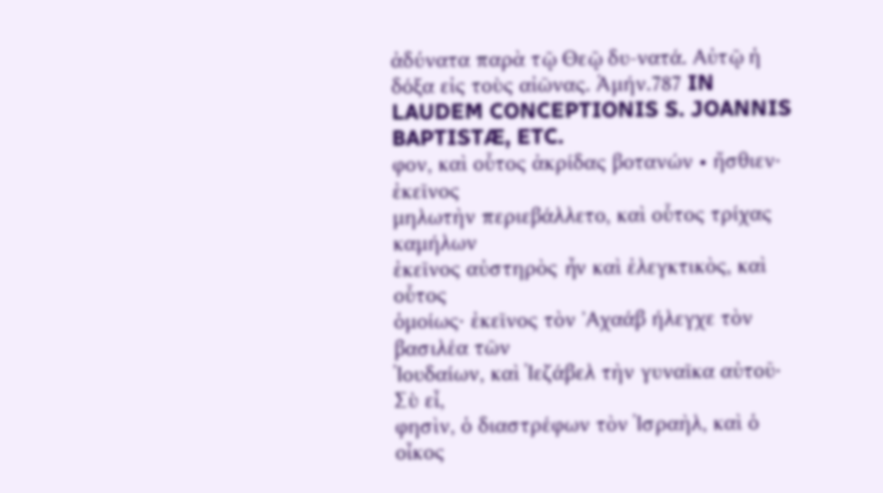ἀδύνατα παρὰ τῷ Θεῷ δυ-νατά. Αὐτῷ ἡ δόξα εἰς τοὺς αἰῶνας. Ἀμήν.787 IN LAUDEM CONCEPTIONIS S. JOANNIS BAPTISTÆ, ETC.
φον, καὶ οὗτος ἀκρίδας βοτανών • ἤσθιεν· ἐκεῖνος
μηλωτὴν περιεβάλλετο, καὶ οὗτος τρίχας καμήλων
ἐκεῖνος αὐστηρὸς ἦν καὶ ἐλεγκτικὸς, καὶ οὗτος
ὁμοίως· ἐκεῖνος τὸν ᾿Αχαάβ ήλεγχε τὸν βασιλέα τῶν
Ἰουδαίων, καὶ Ἰεζάβελ τὴν γυναῖκα αὐτοῦ· Σὺ εἶ,
φησὶν, ὁ διαστρέφων τὸν Ἰσραὴλ, καὶ ὁ οἶκος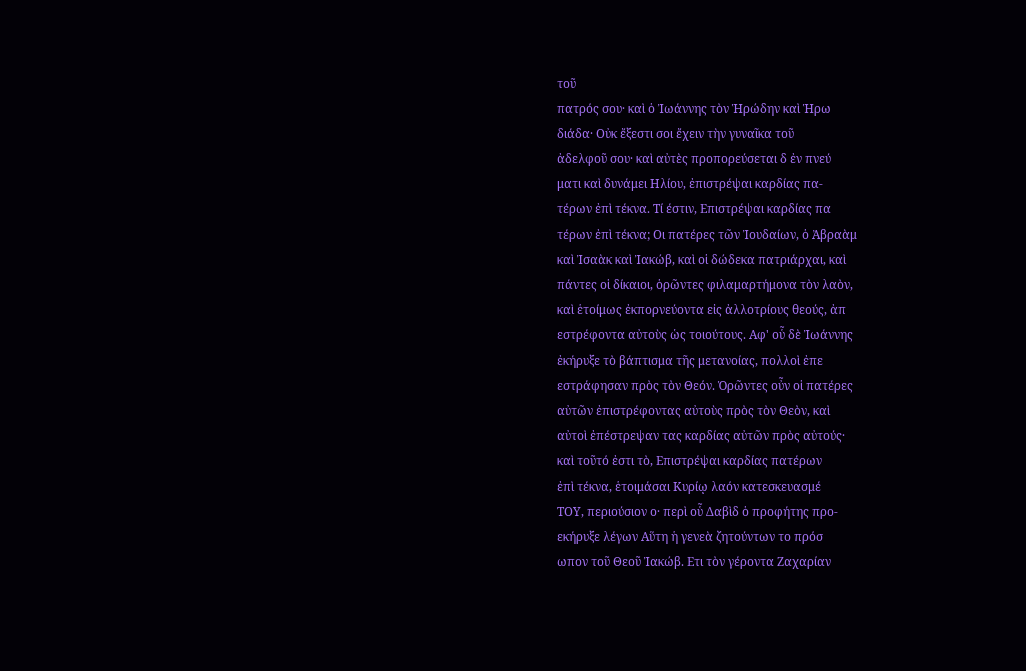τοῦ
πατρός σου· καὶ ὁ Ἰωάννης τὸν Ἡρώδην καὶ Ἡρω
διάδα· Οὐκ ἔξεστι σοι ἔχειν τὴν γυναῖκα τοῦ
ἀδελφοῦ σου· καὶ αὐτὲς προπορεύσεται δ ἐν πνεύ
ματι καὶ δυνάμει Ηλίου, ἐπιστρέψαι καρδίας πα-
τέρων ἐπὶ τέκνα. Τί έστιν, Επιστρέψαι καρδίας πα
τέρων ἐπὶ τέκνα; Οι πατέρες τῶν Ἰουδαίων, ὁ Ἀβραὰμ
καὶ Ἰσαὰκ καὶ Ἰακώβ, καὶ οἱ δώδεκα πατριάρχαι, καὶ
πάντες οἱ δίκαιοι, ὁρῶντες φιλαμαρτήμονα τὸν λαὸν,
καὶ ἑτοίμως ἐκπορνεύοντα εἰς ἀλλοτρίους θεούς, ἀπ
εστρέφοντα αὐτοὺς ὡς τοιούτους. Αφ' οὗ δὲ Ἰωάννης
ἐκήρυξε τὸ βάπτισμα τῆς μετανοίας, πολλοὶ ἐπε
εστράφησαν πρὸς τὸν Θεόν. Ὁρῶντες οὖν οἱ πατέρες
αὐτῶν ἐπιστρέφοντας αὐτοὺς πρὸς τὸν Θεὸν, καὶ
αὐτοὶ ἐπέστρεψαν τας καρδίας αὐτῶν πρὸς αὐτούς·
καὶ τοῦτό ἐστι τὸ, Επιστρέψαι καρδίας πατέρων
ἐπὶ τέκνα, ἑτοιμάσαι Κυρίῳ λαόν κατεσκευασμέ
ΤΟΥ, περιούσιον ο· περὶ οὗ Δαβὶδ ὁ προφήτης προ-
εκήρυξε λέγων Αὕτη ἡ γενεὰ ζητούντων το πρόσ
ωπον τοῦ Θεοῦ Ἰακώβ. Ετι τὸν γέροντα Ζαχαρίαν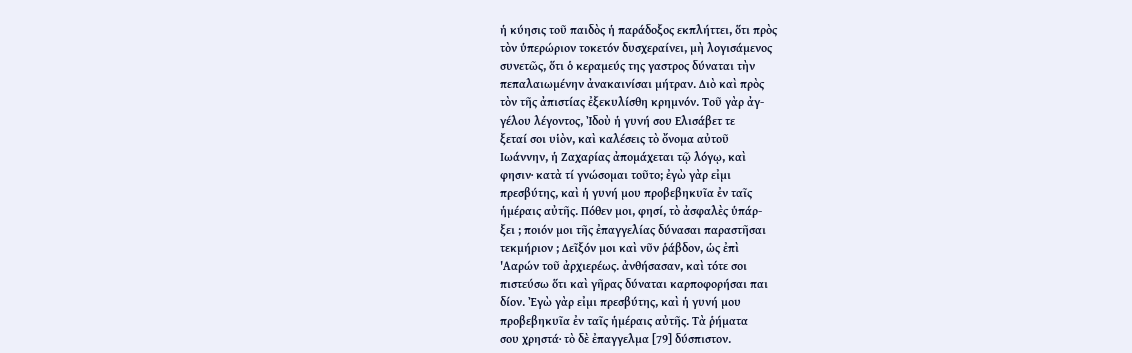ἡ κύησις τοῦ παιδὸς ἡ παράδοξος εκπλήττει, ὅτι πρὸς
τὸν ὑπερώριον τοκετόν δυσχεραίνει, μὴ λογισάμενος
συνετῶς, ὅτι ὁ κεραμεύς της γαστρος δύναται τὴν
πεπαλαιωμένην ἀνακαινίσαι μήτραν. Διὸ καὶ πρὸς
τὸν τῆς ἀπιστίας ἐξεκυλίσθη κρημνόν. Τοῦ γὰρ ἀγ-
γέλου λέγοντος, Ἰδοὺ ἡ γυνή σου Ελισάβετ τε
ξεταί σοι υἱὸν, καὶ καλέσεις τὸ ὄνομα αὐτοῦ
Ιωάννην, ἡ Ζαχαρίας ἀπομάχεται τῷ λόγῳ, καὶ
φησιν· κατὰ τί γνώσομαι τοῦτο; ἐγὼ γὰρ εἰμι
πρεσβύτης, καὶ ἡ γυνή μου προβεβηκυῖα ἐν ταῖς
ἡμέραις αὐτῆς. Πόθεν μοι, φησί, τὸ ἀσφαλὲς ὑπάρ-
ξει ; ποιόν μοι τῆς ἐπαγγελίας δύνασαι παραστῆσαι
τεκμήριον ; Δεῖξόν μοι καὶ νῦν ῥάβδον, ὡς ἐπὶ
'Ααρών τοῦ ἀρχιερέως. ἀνθήσασαν, καὶ τότε σοι
πιστεύσω ὅτι καὶ γῆρας δύναται καρποφορήσαι παι
δίον. Ἐγὼ γὰρ εἰμι πρεσβύτης, καὶ ἡ γυνή μου
προβεβηκυῖα ἐν ταῖς ἡμέραις αὐτῆς. Τὰ ῥήματα
σου χρηστά· τὸ δὲ ἐπαγγελμα [79] δύσπιστον.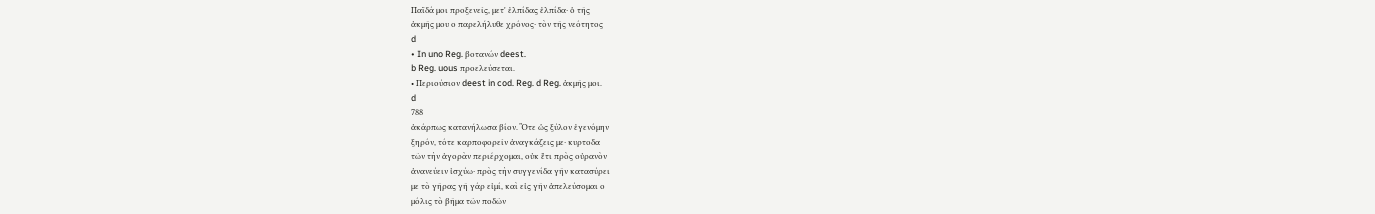Παϊδά μοι προξενεῖς, μετ' ἐλπίδας ἐλπίδα· ὁ τῆς
ἀκμῆς μου ο παρελήλυθε χρόνος· τὸν τῆς νεότητος
d
• In uno Reg. βοτανών deest.
b Reg. uous προελεύσεται.
• Περιούσιον deest in cod. Reg. d Reg. ἀκμῆς μοι.
d
788
ἀκάρπως κατανήλωσα βίον. Ὅτε ὡς ξύλον ἐγενόμην
ξηρόν, τότε καρποφορεῖν ἀναγκάζεις με· κυρτοδα
τῶν τὴν ἀγορὰν περιέρχομαι, οὐκ ἔτι πρὸς οὐρανὸν
ἀνανεύειν ἰσχύω· πρὸς τὴν συγγενίδα γῆν κατασύρει
με τὸ γῆρας γῆ γάρ εἰμί, καὶ εἰς γῆν ἀπελεύσομαι ο
μόλις τὸ βῆμα τῶν ποδῶν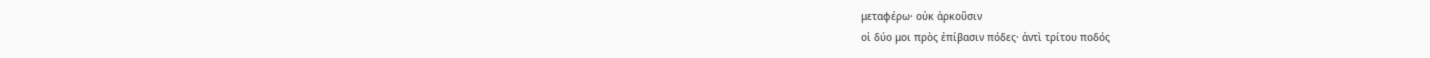μεταφέρω· οὐκ ἀρκοῦσιν
οἱ δύο μοι πρὸς ἐπίβασιν πόδες· ἀντὶ τρίτου ποδός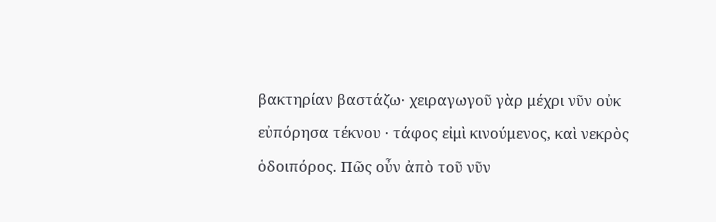βακτηρίαν βαστάζω· χειραγωγοῦ γὰρ μέχρι νῦν οὐκ
εὐπόρησα τέκνου · τάφος εἰμὶ κινούμενος, καὶ νεκρὸς
ὁδοιπόρος. Πῶς οὖν ἀπὸ τοῦ νῦν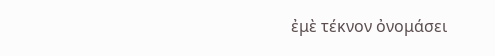ἐμὲ τέκνον ὀνομάσει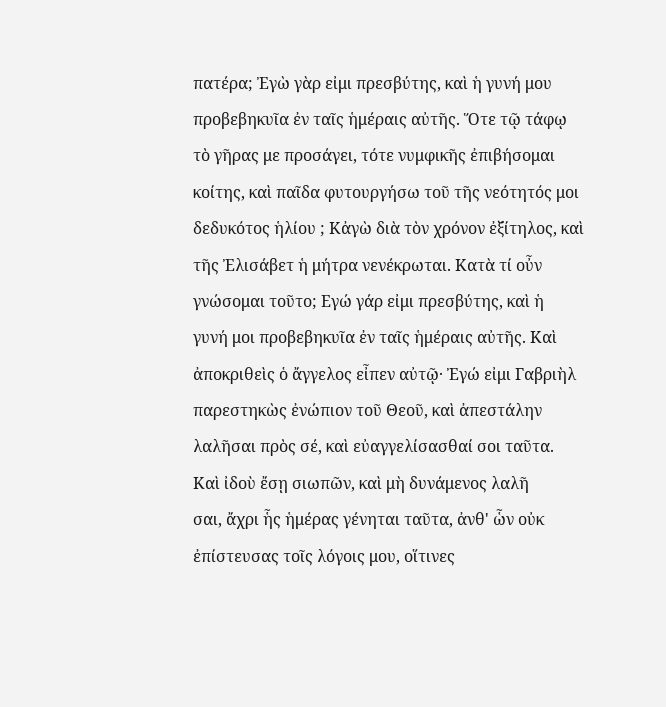πατέρα; Ἐγὼ γὰρ εἰμι πρεσβύτης, καὶ ἡ γυνή μου
προβεβηκυῖα ἐν ταῖς ἡμέραις αὐτῆς. Ὅτε τῷ τάφῳ
τὸ γῆρας με προσάγει, τότε νυμφικῆς ἐπιβήσομαι
κοίτης, καὶ παῖδα φυτουργήσω τοῦ τῆς νεότητός μοι
δεδυκότος ἡλίου ; Κἀγὼ διὰ τὸν χρόνον ἐξίτηλος, καὶ
τῆς Ἐλισάβετ ἡ μήτρα νενέκρωται. Κατὰ τί οὖν
γνώσομαι τοῦτο; Εγώ γάρ εἰμι πρεσβύτης, καὶ ἡ
γυνή μοι προβεβηκυῖα ἐν ταῖς ἡμέραις αὐτῆς. Καὶ
ἀποκριθεὶς ὁ ἄγγελος εἶπεν αὐτῷ· Ἐγώ εἰμι Γαβριὴλ
παρεστηκὼς ἐνώπιον τοῦ Θεοῦ, καὶ ἀπεστάλην
λαλῆσαι πρὸς σέ, καὶ εὐαγγελίσασθαί σοι ταῦτα.
Καὶ ἰδοὺ ἔσῃ σιωπῶν, καὶ μὴ δυνάμενος λαλῆ
σαι, ἄχρι ἧς ἡμέρας γένηται ταῦτα, ἀνθ' ὧν οὐκ
ἐπίστευσας τοῖς λόγοις μου, οἵτινες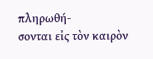πληρωθή-
σονται εἰς τὸν καιρὸν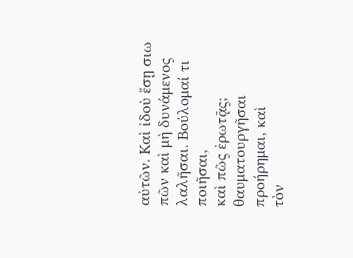αὐτῶν. Καὶ ἰδοὺ ἔσῃ σιω
πῶν καὶ μὴ δυνάμενος λαλῆσαι. Βούλομαί τι ποιῆσαι,
καὶ πῶς ἐρωτᾷς; θαυματουργῆσαι προήρημαι, καὶ
τὸν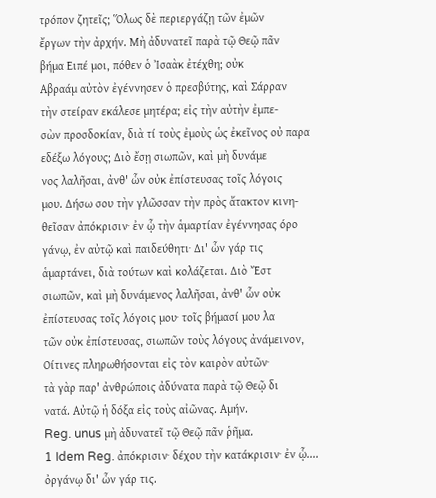τρόπον ζητεῖς; Ὅλως δὲ περιεργάζῃ τῶν ἐμῶν
ἔργων τὴν ἀρχήν. Μὴ ἀδυνατεῖ παρὰ τῷ Θεῷ πᾶν
βήμα Ειπέ μοι, πόθεν ὁ Ἰσαὰκ ἐτέχθη; οὐκ
Αβραάμ αὐτὸν ἐγέννησεν ὁ πρεσβύτης, καὶ Σάρραν
τὴν στείραν εκάλεσε μητέρα; εἰς τὴν αὐτὴν ἐμπε-
σὼν προσδοκίαν, διὰ τί τοὺς ἐμοὺς ὡς ἐκεῖνος οὐ παρα
εδέξω λόγους; Διὸ ἔσῃ σιωπῶν, καὶ μὴ δυνάμε
νος λαλῆσαι, ἀνθ' ὧν οὐκ ἐπίστευσας τοῖς λόγοις
μου. Δήσω σου τὴν γλῶσσαν τὴν πρὸς ἄτακτον κινη-
θεῖσαν ἀπόκρισιν· ἐν ᾧ τὴν ἁμαρτίαν ἐγέννησας όρο
γάνῳ, ἐν αὐτῷ καὶ παιδεύθητι· Δι' ὧν γάρ τις
ἁμαρτάνει, διὰ τούτων καὶ κολάζεται. Διὸ Ἔστ
σιωπῶν, καὶ μὴ δυνάμενος λαλῆσαι, ἀνθ' ὧν οὐκ
ἐπίστευσας τοῖς λόγοις μου· τοῖς βήμασί μου λα
τῶν οὐκ ἐπίστευσας, σιωπῶν τοὺς λόγους ἀνάμεινον,
Οίτινες πληρωθήσονται εἰς τὸν καιρὸν αὐτῶν·
τὰ γὰρ παρ' ἀνθρώποις ἀδύνατα παρὰ τῷ Θεῷ δι
νατά. Αὐτῷ ἡ δόξα εἰς τοὺς αἰῶνας. Αμήν.
Reg. unus μὴ ἀδυνατεῖ τῷ Θεῷ πᾶν ῥῆμα.
1 Idem Reg. ἀπόκρισιν· δέχου τὴν κατάκρισιν· ἐν ᾧ....
ὀργάνῳ δι' ὧν γάρ τις.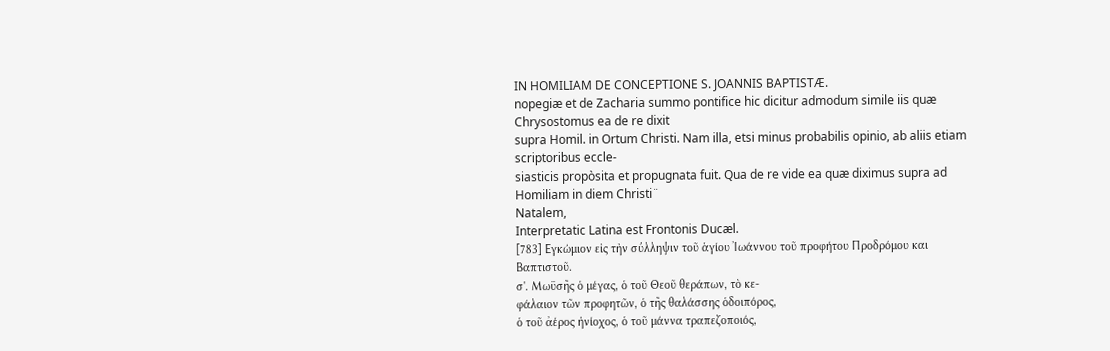IN HOMILIAM DE CONCEPTIONE S. JOANNIS BAPTISTÆ.
nopegiæ et de Zacharia summo pontifice hic dicitur admodum simile iis quæ Chrysostomus ea de re dixit
supra Homil. in Ortum Christi. Nam illa, etsi minus probabilis opinio, ab aliis etiam scriptoribus eccle-
siasticis propòsita et propugnata fuit. Qua de re vide ea quæ diximus supra ad Homiliam in diem Christi¨
Natalem,
Interpretatic Latina est Frontonis Ducæl.
[783] Εγκώμιον εἰς τὴν σύλληψιν τοῦ ἁγίου Ἰωάννου τοῦ προφήτου Προδρόμου και Βαπτιστοῦ.
σ'. Μωϋσῆς ὁ μέγας, ὁ τοῦ Θεοῦ θεράπων, τὸ κε-
φάλαιον τῶν προφητῶν, ὁ τῆς θαλάσσης ὁδοιπόρος,
ὁ τοῦ ἀέρος ἡνίοχος, ὁ τοῦ μάννα τραπεζοποιός,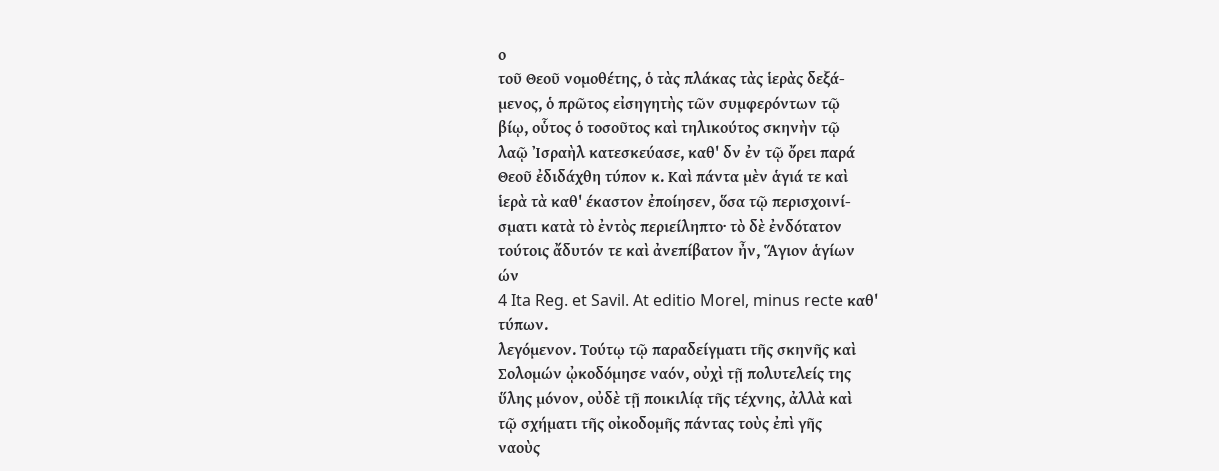ο
τοῦ Θεοῦ νομοθέτης, ὁ τὰς πλάκας τὰς ἱερὰς δεξά-
μενος, ὁ πρῶτος εἰσηγητὴς τῶν συμφερόντων τῷ
βίῳ, οὗτος ὁ τοσοῦτος καὶ τηλικούτος σκηνὴν τῷ
λαῷ Ἰσραὴλ κατεσκεύασε, καθ' δν ἐν τῷ ὄρει παρά
Θεοῦ ἐδιδάχθη τύπον κ. Καὶ πάντα μὲν ἁγιά τε καὶ
ἱερὰ τὰ καθ' έκαστον ἐποίησεν, ὅσα τῷ περισχοινί-
σματι κατὰ τὸ ἐντὸς περιείληπτο· τὸ δὲ ἐνδότατον
τούτοις ἄδυτόν τε καὶ ἀνεπίβατον ἦν, Ἅγιον ἁγίων
ών
4 Ita Reg. et Savil. At editio Morel, minus recte καθ'
τύπων.
λεγόμενον. Τούτῳ τῷ παραδείγματι τῆς σκηνῆς καὶ
Σολομών ᾠκοδόμησε ναόν, οὐχὶ τῇ πολυτελείς της
ὕλης μόνον, οὐδὲ τῇ ποικιλίᾳ τῆς τέχνης, ἀλλὰ καὶ
τῷ σχήματι τῆς οἰκοδομῆς πάντας τοὺς ἐπὶ γῆς
ναοὺς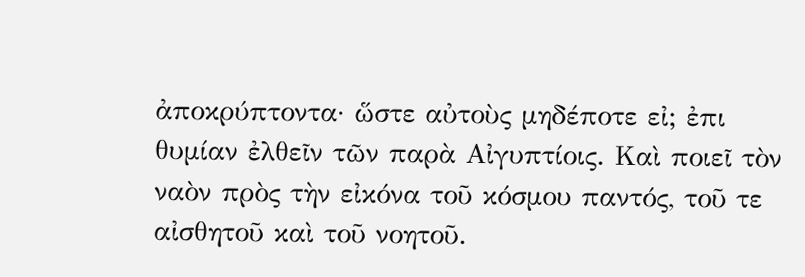ἀποκρύπτοντα· ὥστε αὐτοὺς μηδέποτε εἰ; ἐπι
θυμίαν ἐλθεῖν τῶν παρὰ Αἰγυπτίοις. Καὶ ποιεῖ τὸν
ναὸν πρὸς τὴν εἰκόνα τοῦ κόσμου παντός, τοῦ τε
αἰσθητοῦ καὶ τοῦ νοητοῦ.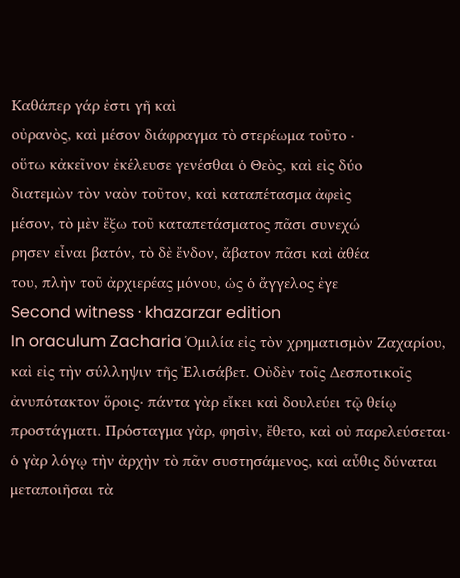Καθάπερ γάρ ἐστι γῆ καὶ
οὐρανὸς, καὶ μέσον διάφραγμα τὸ στερέωμα τοῦτο ·
οὕτω κἀκεῖνον ἐκέλευσε γενέσθαι ὁ Θεὸς, καὶ εἰς δύο
διατεμὼν τὸν ναὸν τοῦτον, καὶ καταπέτασμα ἀφεὶς
μέσον, τὸ μὲν ἔξω τοῦ καταπετάσματος πᾶσι συνεχώ
ρησεν εἶναι βατόν, τὸ δὲ ἔνδον, ἄβατον πᾶσι καὶ ἀθέα
του, πλὴν τοῦ ἀρχιερέας μόνου, ὡς ὁ ἄγγελος ἐγε
Second witness · khazarzar edition
In oraculum Zacharia Ὁμιλία εἰς τὸν χρηματισμὸν Ζαχαρίου, καὶ εἰς τὴν σύλληψιν τῆς Ἐλισάβετ. Οὐδὲν τοῖς Δεσποτικοῖς ἀνυπότακτον ὅροις· πάντα γὰρ εἴκει καὶ δουλεύει τῷ θείῳ προστάγματι. Πρόσταγμα γὰρ, φησὶν, ἔθετο, καὶ οὐ παρελεύσεται· ὁ γὰρ λόγῳ τὴν ἀρχὴν τὸ πᾶν συστησάμενος, καὶ αὖθις δύναται μεταποιῆσαι τὰ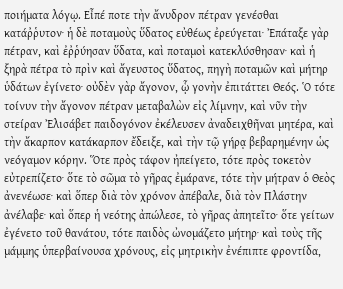ποιήματα λόγῳ. Εἶπέ ποτε τὴν ἄνυδρον πέτραν γενέσθαι κατάῤῥυτον· ἡ δὲ ποταμοὺς ὕδατος εὐθέως ἐρεύγεται· Ἐπάταξε γὰρ πέτραν, καὶ ἐῤῥύησαν ὕδατα, καὶ ποταμοὶ κατεκλύσθησαν· καὶ ἡ ξηρὰ πέτρα τὸ πρὶν καὶ ἄγευστος ὕδατος, πηγὴ ποταμῶν καὶ μήτηρ ὑδάτων ἐγίνετο· οὐδὲν γὰρ ἄγονον, ᾧ γονὴν ἐπιτάττει Θεός. Ὁ τότε τοίνυν τὴν ἄγονον πέτραν μεταβαλὼν εἰς λίμνην, καὶ νῦν τὴν στείραν Ἐλισάβετ παιδογόνον ἐκέλευσεν ἀναδειχθῆναι μητέρα, καὶ τὴν ἄκαρπον κατάκαρπον ἔδειξε, καὶ τὴν τῷ γήρᾳ βεβαρημένην ὡς νεόγαμον κόρην. Ὅτε πρὸς τάφον ἠπείγετο, τότε πρὸς τοκετὸν εὐτρεπίζετο· ὅτε τὸ σῶμα τὸ γῆρας ἐμάρανε, τότε τὴν μήτραν ὁ Θεὸς ἀνενέωσε· καὶ ὅπερ διὰ τὸν χρόνον ἀπέβαλε, διὰ τὸν Πλάστην ἀνέλαβε· καὶ ὅπερ ἡ νεότης ἀπώλεσε, τὸ γῆρας ἀπητεῖτο· ὅτε γείτων ἐγένετο τοῦ θανάτου, τότε παιδὸς ὠνομάζετο μήτηρ· καὶ τοὺς τῆς μάμμης ὑπερβαίνουσα χρόνους, εἰς μητρικὴν ἐνέπιπτε φροντίδα,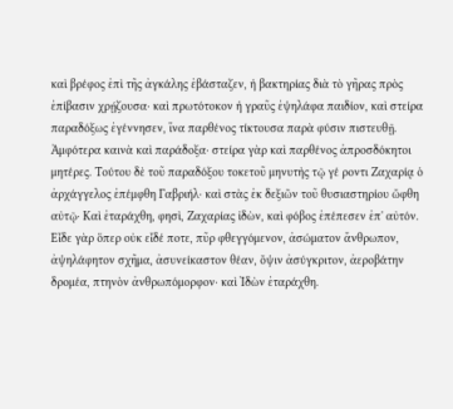καὶ βρέφος ἐπὶ τῆς ἀγκάλης ἐβάσταζεν, ἡ βακτηρίας διὰ τὸ γῆρας πρὸς ἐπίβασιν χρῄζουσα· καὶ πρωτότοκον ἡ γραῦς ἐψηλάφα παιδίον, καὶ στείρα παραδόξως ἐγέννησεν, ἵνα παρθένος τίκτουσα παρὰ φύσιν πιστευθῇ. Ἀμφότερα καινὰ καὶ παράδοξα· στείρα γὰρ καὶ παρθένος ἀπροσδόκητοι μητέρες. Τούτου δὲ τοῦ παραδόξου τοκετοῦ μηνυτὴς τῷ γέ ροντι Ζαχαρίᾳ ὁ ἀρχάγγελος ἐπέμφθη Γαβριήλ· καὶ στὰς ἐκ δεξιῶν τοῦ θυσιαστηρίου ὤφθη αὐτῷ· Καὶ ἐταράχθη, φησὶ, Ζαχαρίας ἰδὼν, καὶ φόβος ἐπέπεσεν ἐπ' αὐτόν. Εἶδε γὰρ ὅπερ οὐκ εἶδέ ποτε, πῦρ φθεγγόμενον, ἀσώματον ἄνθρωπον, ἀψηλάφητον σχῆμα, ἀσυνείκαστον θέαν, ὄψιν ἀσύγκριτον, ἀεροβάτην δρομέα, πτηνὸν ἀνθρωπόμορφον· καὶ Ἰδὼν ἐταράχθη.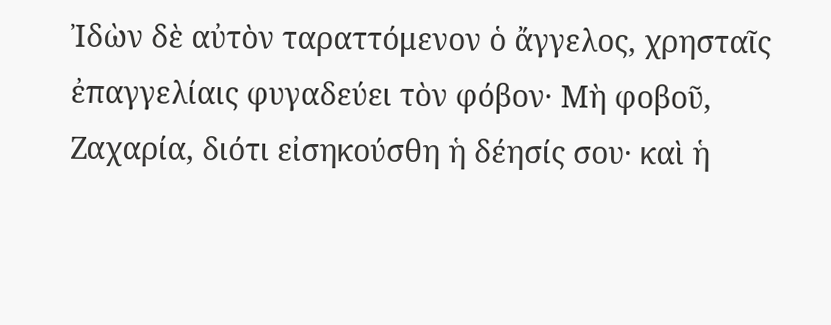Ἰδὼν δὲ αὐτὸν ταραττόμενον ὁ ἄγγελος, χρησταῖς ἐπαγγελίαις φυγαδεύει τὸν φόβον· Μὴ φοβοῦ, Ζαχαρία, διότι εἰσηκούσθη ἡ δέησίς σου· καὶ ἡ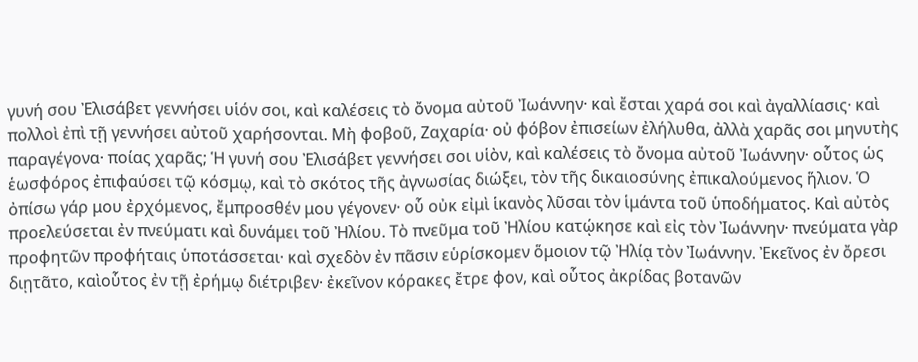γυνή σου Ἐλισάβετ γεννήσει υἱόν σοι, καὶ καλέσεις τὸ ὄνομα αὐτοῦ Ἰωάννην· καὶ ἔσται χαρά σοι καὶ ἀγαλλίασις· καὶ πολλοὶ ἐπὶ τῇ γεννήσει αὐτοῦ χαρήσονται. Μὴ φοβοῦ, Ζαχαρία· οὐ φόβον ἐπισείων ἐλήλυθα, ἀλλὰ χαρᾶς σοι μηνυτὴς παραγέγονα· ποίας χαρᾶς; Ἡ γυνή σου Ἐλισάβετ γεννήσει σοι υἱὸν, καὶ καλέσεις τὸ ὄνομα αὐτοῦ Ἰωάννην· οὗτος ὡς ἑωσφόρος ἐπιφαύσει τῷ κόσμῳ, καὶ τὸ σκότος τῆς ἀγνωσίας διώξει, τὸν τῆς δικαιοσύνης ἐπικαλούμενος ἥλιον. Ὁ ὀπίσω γάρ μου ἐρχόμενος, ἔμπροσθέν μου γέγονεν· οὗ οὐκ εἰμὶ ἱκανὸς λῦσαι τὸν ἱμάντα τοῦ ὑποδήματος. Καὶ αὐτὸς προελεύσεται ἐν πνεύματι καὶ δυνάμει τοῦ Ἠλίου. Τὸ πνεῦμα τοῦ Ἠλίου κατῴκησε καὶ εἰς τὸν Ἰωάννην· πνεύματα γὰρ προφητῶν προφήταις ὑποτάσσεται· καὶ σχεδὸν ἐν πᾶσιν εὑρίσκομεν ὅμοιον τῷ Ἠλίᾳ τὸν Ἰωάννην. Ἐκεῖνος ἐν ὄρεσι διῃτᾶτο, καὶοὗτος ἐν τῇ ἐρήμῳ διέτριβεν· ἐκεῖνον κόρακες ἔτρε φον, καὶ οὗτος ἀκρίδας βοτανῶν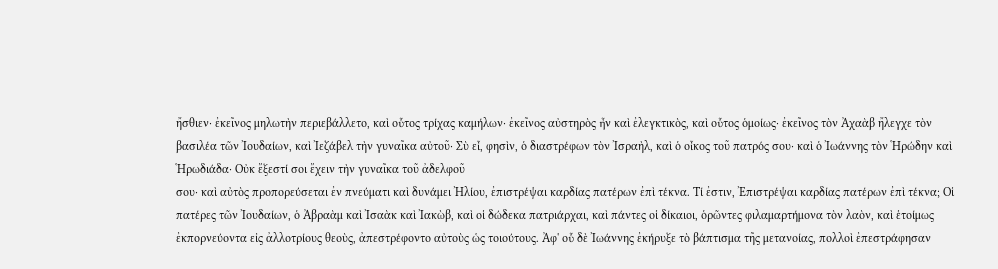ἤσθιεν· ἐκεῖνος μηλωτὴν περιεβάλλετο, καὶ οὗτος τρίχας καμήλων· ἐκεῖνος αὐστηρὸς ἦν καὶ ἐλεγκτικὸς, καὶ οὗτος ὁμοίως· ἐκεῖνος τὸν Ἀχαὰβ ἤλεγχε τὸν βασιλέα τῶν Ἰουδαίων, καὶ Ἰεζάβελ τὴν γυναῖκα αὐτοῦ· Σὺ εἶ, φησὶν, ὁ διαστρέφων τὸν Ἰσραὴλ, καὶ ὁ οἶκος τοῦ πατρός σου· καὶ ὁ Ἰωάννης τὸν Ἡρώδην καὶ Ἡρωδιάδα· Οὐκ ἔξεστί σοι ἔχειν τὴν γυναῖκα τοῦ ἀδελφοῦ
σου· καὶ αὐτὸς προπορεύσεται ἐν πνεύματι καὶ δυνάμει Ἠλίου, ἐπιστρέψαι καρδίας πατέρων ἐπὶ τέκνα. Τί ἐστιν, Ἐπιστρέψαι καρδίας πατέρων ἐπὶ τέκνα; Οἱ πατέρες τῶν Ἰουδαίων, ὁ Ἀβραὰμ καὶ Ἰσαὰκ καὶ Ἰακὼβ, καὶ οἱ δώδεκα πατριάρχαι, καὶ πάντες οἱ δίκαιοι, ὁρῶντες φιλαμαρτήμονα τὸν λαὸν, καὶ ἑτοίμως ἐκπορνεύοντα εἰς ἀλλοτρίους θεοὺς, ἀπεστρέφοντο αὐτοὺς ὡς τοιούτους. Ἀφ' οὗ δὲ Ἰωάννης ἐκήρυξε τὸ βάπτισμα τῆς μετανοίας, πολλοὶ ἐπεστράφησαν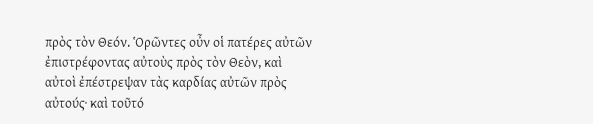πρὸς τὸν Θεόν. Ὁρῶντες οὖν οἱ πατέρες αὐτῶν ἐπιστρέφοντας αὐτοὺς πρὸς τὸν Θεὸν, καὶ αὐτοὶ ἐπέστρεψαν τὰς καρδίας αὐτῶν πρὸς αὐτούς· καὶ τοῦτό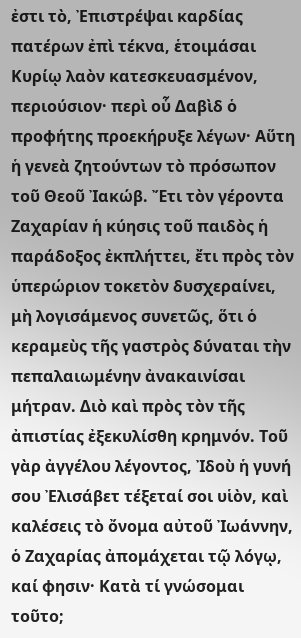ἐστι τὸ, Ἐπιστρέψαι καρδίας πατέρων ἐπὶ τέκνα, ἑτοιμάσαι Κυρίῳ λαὸν κατεσκευασμένον, περιούσιον· περὶ οὗ Δαβὶδ ὁ προφήτης προεκήρυξε λέγων· Αὕτη ἡ γενεὰ ζητούντων τὸ πρόσωπον τοῦ Θεοῦ Ἰακώβ. Ἔτι τὸν γέροντα Ζαχαρίαν ἡ κύησις τοῦ παιδὸς ἡ παράδοξος ἐκπλήττει, ἔτι πρὸς τὸν ὑπερώριον τοκετὸν δυσχεραίνει, μὴ λογισάμενος συνετῶς, ὅτι ὁ κεραμεὺς τῆς γαστρὸς δύναται τὴν πεπαλαιωμένην ἀνακαινίσαι μήτραν. Διὸ καὶ πρὸς τὸν τῆς ἀπιστίας ἐξεκυλίσθη κρημνόν. Τοῦ γὰρ ἀγγέλου λέγοντος, Ἰδοὺ ἡ γυνή σου Ἐλισάβετ τέξεταί σοι υἱὸν, καὶ καλέσεις τὸ ὄνομα αὐτοῦ Ἰωάννην, ὁ Ζαχαρίας ἀπομάχεται τῷ λόγῳ, καί φησιν· Κατὰ τί γνώσομαι τοῦτο;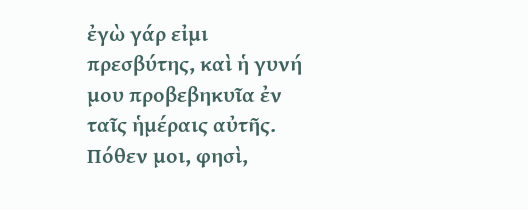ἐγὼ γάρ εἰμι πρεσβύτης, καὶ ἡ γυνή μου προβεβηκυῖα ἐν ταῖς ἡμέραις αὐτῆς. Πόθεν μοι, φησὶ,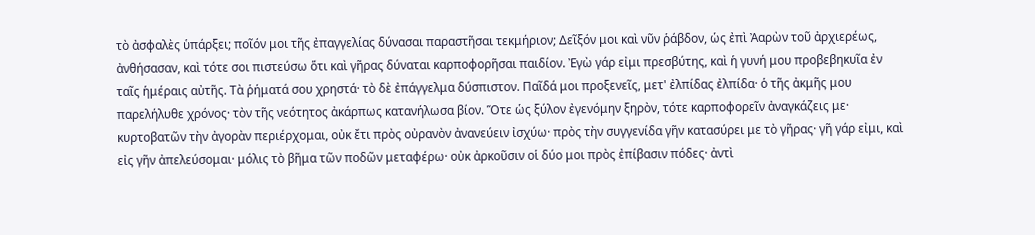τὸ ἀσφαλὲς ὑπάρξει; ποῖόν μοι τῆς ἐπαγγελίας δύνασαι παραστῆσαι τεκμήριον; Δεῖξόν μοι καὶ νῦν ῥάβδον, ὡς ἐπὶ Ἀαρὼν τοῦ ἀρχιερέως, ἀνθήσασαν, καὶ τότε σοι πιστεύσω ὅτι καὶ γῆρας δύναται καρποφορῆσαι παιδίον. Ἐγὼ γάρ εἰμι πρεσβύτης, καὶ ἡ γυνή μου προβεβηκυῖα ἐν ταῖς ἡμέραις αὐτῆς. Τὰ ῥήματά σου χρηστά· τὸ δὲ ἐπάγγελμα δύσπιστον. Παῖδά μοι προξενεῖς, μετ' ἐλπίδας ἐλπίδα· ὁ τῆς ἀκμῆς μου παρελήλυθε χρόνος· τὸν τῆς νεότητος ἀκάρπως κατανήλωσα βίον. Ὅτε ὡς ξύλον ἐγενόμην ξηρὸν, τότε καρποφορεῖν ἀναγκάζεις με· κυρτοβατῶν τὴν ἀγορὰν περιέρχομαι, οὐκ ἔτι πρὸς οὐρανὸν ἀνανεύειν ἰσχύω· πρὸς τὴν συγγενίδα γῆν κατασύρει με τὸ γῆρας· γῆ γάρ εἰμι, καὶ εἰς γῆν ἀπελεύσομαι· μόλις τὸ βῆμα τῶν ποδῶν μεταφέρω· οὐκ ἀρκοῦσιν οἱ δύο μοι πρὸς ἐπίβασιν πόδες· ἀντὶ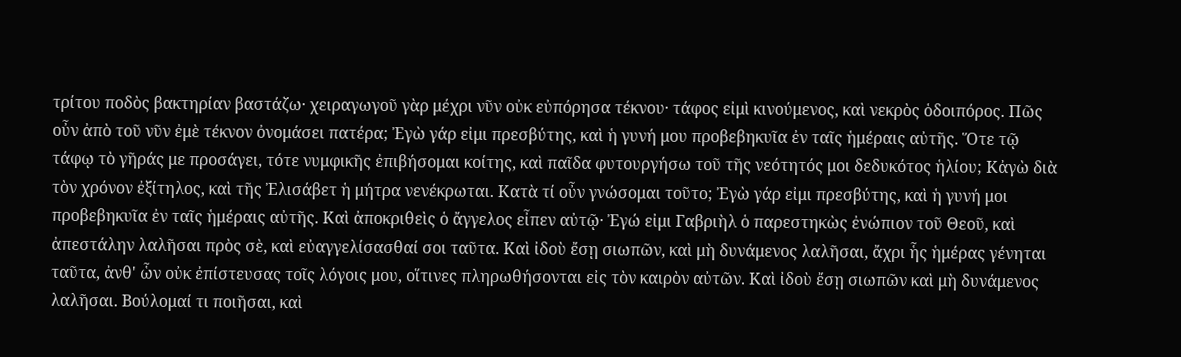τρίτου ποδὸς βακτηρίαν βαστάζω· χειραγωγοῦ γὰρ μέχρι νῦν οὐκ εὐπόρησα τέκνου· τάφος εἰμὶ κινούμενος, καὶ νεκρὸς ὁδοιπόρος. Πῶς οὖν ἀπὸ τοῦ νῦν ἐμὲ τέκνον ὀνομάσει πατέρα; Ἐγὼ γάρ εἰμι πρεσβύτης, καὶ ἡ γυνή μου προβεβηκυῖα ἐν ταῖς ἡμέραις αὐτῆς. Ὅτε τῷ τάφῳ τὸ γῆράς με προσάγει, τότε νυμφικῆς ἐπιβήσομαι κοίτης, καὶ παῖδα φυτουργήσω τοῦ τῆς νεότητός μοι δεδυκότος ἡλίου; Κἀγὼ διὰ τὸν χρόνον ἐξίτηλος, καὶ τῆς Ἐλισάβετ ἡ μήτρα νενέκρωται. Κατὰ τί οὖν γνώσομαι τοῦτο; Ἐγὼ γάρ εἰμι πρεσβύτης, καὶ ἡ γυνή μοι προβεβηκυῖα ἐν ταῖς ἡμέραις αὐτῆς. Καὶ ἀποκριθεὶς ὁ ἄγγελος εἶπεν αὐτῷ· Ἐγώ εἰμι Γαβριὴλ ὁ παρεστηκὼς ἐνώπιον τοῦ Θεοῦ, καὶ ἀπεστάλην λαλῆσαι πρὸς σὲ, καὶ εὐαγγελίσασθαί σοι ταῦτα. Καὶ ἰδοὺ ἔσῃ σιωπῶν, καὶ μὴ δυνάμενος λαλῆσαι, ἄχρι ἧς ἡμέρας γένηται ταῦτα, ἀνθ' ὧν οὐκ ἐπίστευσας τοῖς λόγοις μου, οἵτινες πληρωθήσονται εἰς τὸν καιρὸν αὐτῶν. Καὶ ἰδοὺ ἔσῃ σιωπῶν καὶ μὴ δυνάμενος λαλῆσαι. Βούλομαί τι ποιῆσαι, καὶ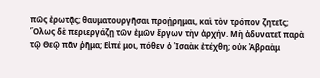πῶς ἐρωτᾷς; θαυματουργῆσαι προῄρημαι, καὶ τὸν τρόπον ζητεῖς; Ὅλως δὲ περιεργάζῃ τῶν ἐμῶν ἔργων τὴν ἀρχήν. Μὴ ἀδυνατεῖ παρὰ τῷ Θεῷ πᾶν ῥῆμα; Εἰπέ μοι, πόθεν ὁ Ἰσαὰκ ἐτέχθη; οὐκ Ἀβραὰμ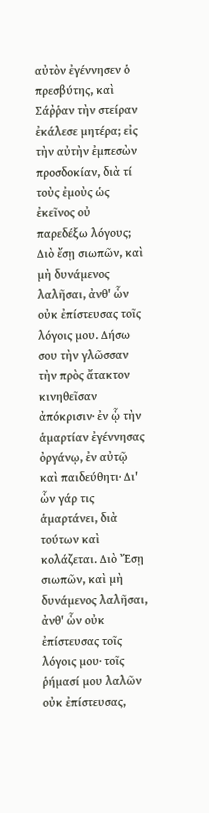αὐτὸν ἐγέννησεν ὁ πρεσβύτης, καὶ Σάῤῥαν τὴν στείραν ἐκάλεσε μητέρα; εἰς τὴν αὐτὴν ἐμπεσὼν προσδοκίαν, διὰ τί τοὺς ἐμοὺς ὡς ἐκεῖνος οὐ παρεδέξω λόγους; Διὸ ἔσῃ σιωπῶν, καὶ μὴ δυνάμενος λαλῆσαι, ἀνθ' ὧν οὐκ ἐπίστευσας τοῖς λόγοις μου. Δήσω σου τὴν γλῶσσαν τὴν πρὸς ἄτακτον κινηθεῖσαν ἀπόκρισιν· ἐν ᾧ τὴν ἁμαρτίαν ἐγέννησας
ὀργάνῳ, ἐν αὐτῷ καὶ παιδεύθητι· Δι' ὧν γάρ τις ἁμαρτάνει, διὰ τούτων καὶ κολάζεται. Διὸ Ἔσῃ σιωπῶν, καὶ μὴ δυνάμενος λαλῆσαι, ἀνθ' ὧν οὐκ ἐπίστευσας τοῖς λόγοις μου· τοῖς ῥήμασί μου λαλῶν οὐκ ἐπίστευσας,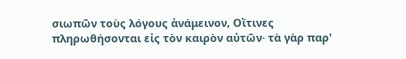σιωπῶν τοὺς λόγους ἀνάμεινον, Οἵτινες πληρωθήσονται εἰς τὸν καιρὸν αὐτῶν· τὰ γὰρ παρ'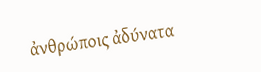ἀνθρώποις ἀδύνατα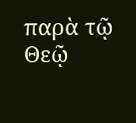παρὰ τῷ Θεῷ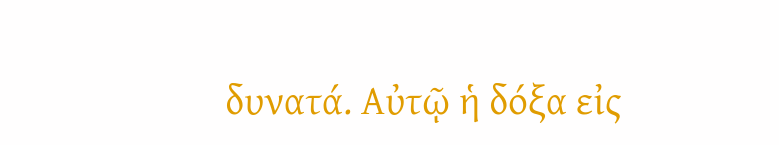δυνατά. Αὐτῷ ἡ δόξα εἰς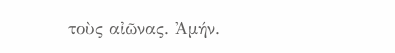τοὺς αἰῶνας. Ἀμήν.